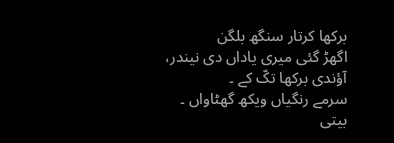برکھا کرتار سنگھ بلگن
اگھڑ گئی میری یاداں دی نیندر،
آؤندی برکھا تکّ کے ۔
سرمے رنگیاں ویکھ گھٹاواں ۔
بیتی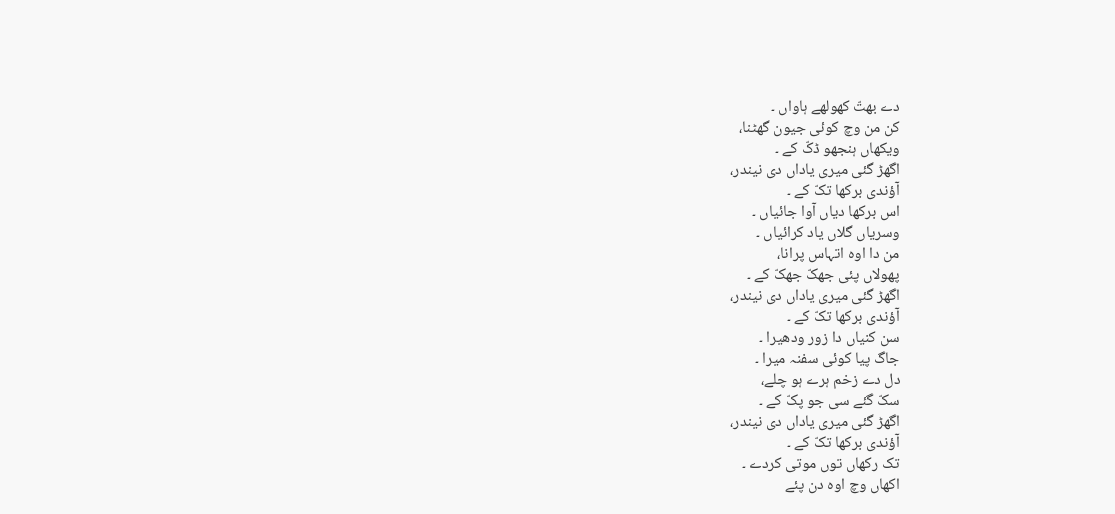دے بھتّ کھولھے ہاواں ۔
کن من وچ کوئی جیون گھٹنا،
ویکھاں ہنجھو ڈکّ کے ۔
اگھڑ گئی میری یاداں دی نیندر،
آؤندی برکھا تکّ کے ۔
اس برکھا دیاں آوا جائیاں ۔
وسریاں گلاں یاد کرائیاں ۔
من دا اوہ اتہاس پرانا،
پھولاں پئی جھکّ جھکّ کے ۔
اگھڑ گئی میری یاداں دی نیندر،
آؤندی برکھا تکّ کے ۔
سن کنیاں دا زور ودھیرا ۔
جاگ پیا کوئی سفنہ میرا ۔
دل دے زخم ہرے ہو چلے،
سکّ گئے سی جو پکّ کے ۔
اگھڑ گئی میری یاداں دی نیندر،
آؤندی برکھا تکّ کے ۔
تک رکھاں توں موتی کردے ۔
اکھاں وچ اوہ دن پئے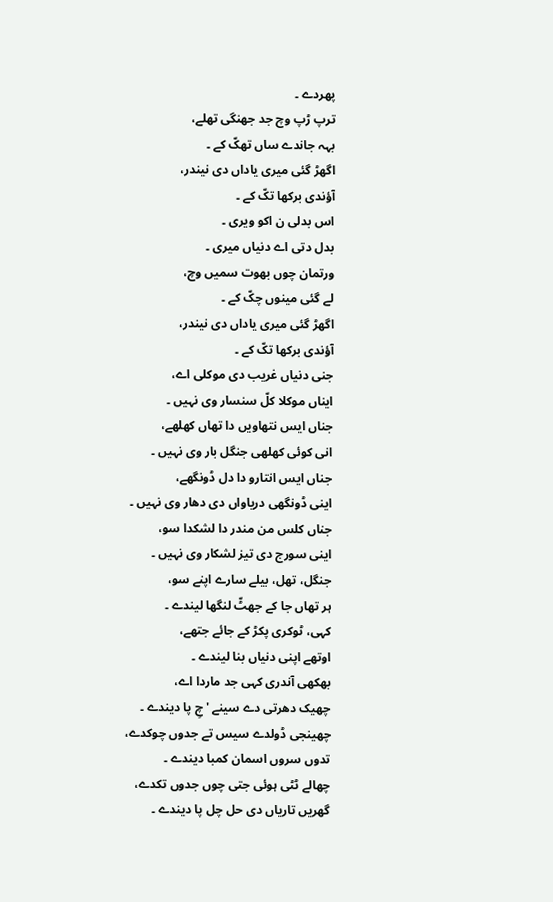پھردے ۔
ترپ ڑپ وچ جد جھنگی تھلے،
بہہ جاندے ساں تھکّ کے ۔
اگھڑ گئی میری یاداں دی نیندر،
آؤندی برکھا تکّ کے ۔
اس بدلی ن اکو ویری ۔
بدل دتی اے دنیاں میری ۔
ورتمان چوں بھوت سمیں وچ،
لے گئی مینوں چکّ کے ۔
اگھڑ گئی میری یاداں دی نیندر،
آؤندی برکھا تکّ کے ۔
جنی دنیاں غریب دی موکلی اے،
ایناں موکلا کلّ سنسار وی نہیں ۔
جناں ایس نتھاویں دا تھاں کھلھے،
انی کوئی کھلھی جنگل بار وی نہیں ۔
جناں ایس انتارو دا دل ڈونگھے،
اینی ڈونگھی دریاواں دی دھار وی نہیں ۔
جناں کلس من مندر دا لشکدا سو،
اینی سورج دی تیز لشکار وی نہیں ۔
جنگل، تھل، بیلے سارے اپنے سو،
ہر تھاں جا کے جھٹّ لنگھا لیندے ۔
کہی، ٹوکری پکڑ کے جائے جتھے،
اوتھے اپنی دنیاں بنا لیندے ۔
بھکھی آندری کہی جد ماردا اے،
چھیک دھرتی دے سینے 'چِ پا دیندے ۔
چھینجی ڈولدے سیس تے جدوں چوکدے،
تدوں سروں اسمان کمبا دیندے ۔
چھالے ٹٹی ہوئی جتی چوں جدوں تکدے،
گھریں تاریاں دی حل چل پا دیندے ۔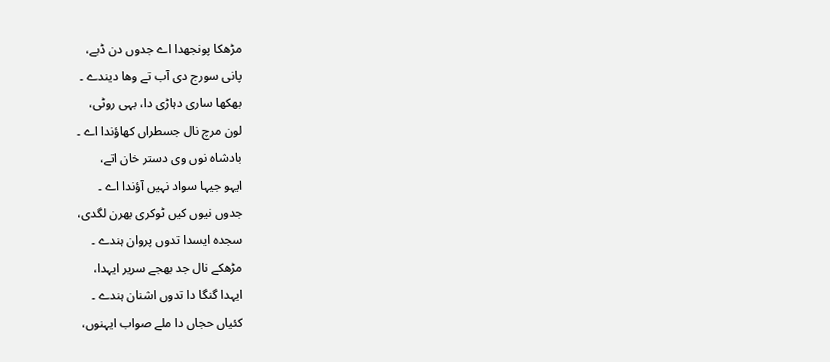مڑھکا پونجھدا اے جدوں دن ڈبے،
پانی سورج دی آب تے وھا دیندے ۔
بھکھا ساری دہاڑی دا، بہی روٹی،
لون مرچ نال جسطراں کھاؤندا اے ۔
بادشاہ نوں وی دستر خان اتے،
ایہو جیہا سواد نہیں آؤندا اے ۔
جدوں نیوں کیں ٹوکری بھرن لگدی،
سجدہ ایسدا تدوں پروان ہندے ۔
مڑھکے نال جد بھجے سریر ایہدا،
ایہدا گنگا دا تدوں اشنان ہندے ۔
کئیاں حجاں دا ملے صواب ایہنوں،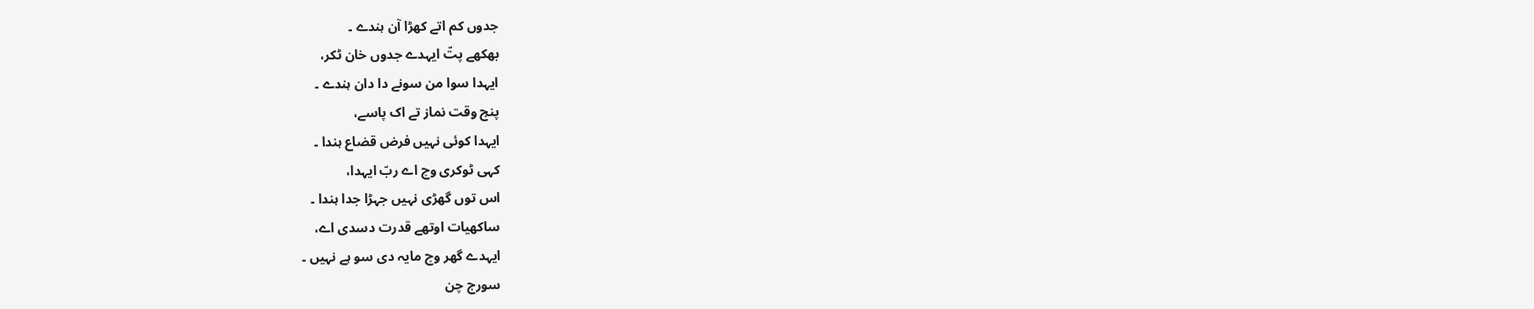جدوں کم اتے کھڑا آن ہندے ۔
بھکھے پتّ ایہدے جدوں خان ٹکر،
ایہدا سوا من سونے دا دان ہندے ۔
پنج وقت نماز تے اک پاسے،
ایہدا کوئی نہیں فرض قضاع ہندا ۔
کہی ٹوکری وچ اے ربّ ایہدا،
اس توں گھڑی نہیں جہڑا جدا ہندا ۔
ساکھیات اوتھے قدرت دسدی اے،
ایہدے گھر وچ مایہ دی سو ہے نہیں ۔
سورج چن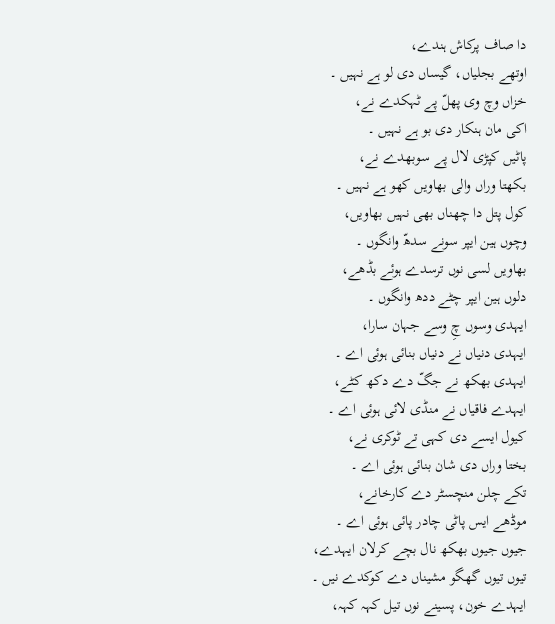دا صاف پرکاش ہندے،
اوتھے بجلیاں، گیساں دی لو ہے نہیں ۔
خزاں وچ وی پھلّ پے ٹہکدے نے،
اکی مان ہنکار دی بو ہے نہیں ۔
پاٹیں کپڑی لال پے سوبھدے نے،
بکھتا وراں والی بھاویں کھو ہے نہیں ۔
کول پتل دا چھناں بھی نہیں بھاویں،
وچوں ہین ایپر سونے سدھّ وانگوں ۔
بھاویں لسی نوں ترسدے ہوئے بڈھے،
دلوں ہین ایپر چٹے ددھ وانگوں ۔
ایہدی وسوں چِ وسے جہان سارا،
ایہدی دنیاں نے دنیاں بنائی ہوئی اے ۔
ایہدی بھکھ نے جگّ دے دکھ کٹے،
ایہدے فاقیاں نے منڈی لائی ہوئی اے ۔
کیول ایسے دی کہی تے ٹوکری نے،
بختا وراں دی شان بنائی ہوئی اے ۔
تکے چلن منچسٹر دے کارخانے،
موڈھے ایس پاٹی چادر پائی ہوئی اے ۔
جیوں جیوں بھکھ نال بچے کرلان ایہدے،
تیوں تیوں گھگو مشیناں دے کوکدے نیں ۔
ایہدے خون، پسینے نوں تیل کہہ کہہ،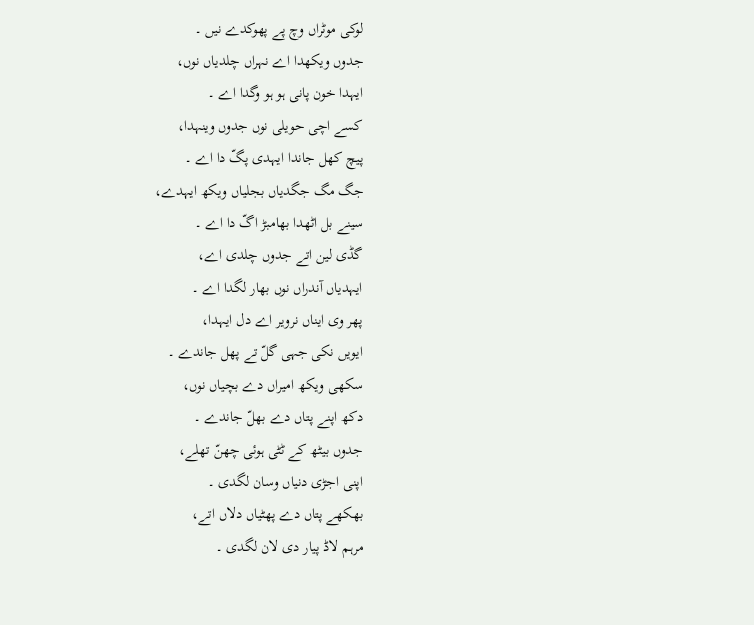لوکی موٹراں وچ پے پھوکدے نیں ۔
جدوں ویکھدا اے نہراں چلدیاں نوں،
ایہدا خون پانی ہو ہو وگدا اے ۔
کسے اچی حویلی نوں جدوں وینہدا،
پیچ کھل جاندا ایہدی پگّ دا اے ۔
جگ مگ جگدیاں بجلیاں ویکھ ایہدے،
سینے بل اٹھدا بھامبڑ اگّ دا اے ۔
گڈی لین اتے جدوں چلدی اے،
ایہدیاں آندراں نوں بھار لگدا اے ۔
پھر وی ایناں نرویر اے دل ایہدا،
ایویں نکی جہی گلّ تے پھل جاندے ۔
سکھی ویکھ امیراں دے بچیاں نوں،
دکھ اپنے پتاں دے بھلّ جاندے ۔
جدوں بیٹھ کے ٹٹی ہوئی چھنّ تھلے،
اپنی اجڑی دنیاں وسان لگدی ۔
بھکھے پتاں دے پھٹیاں دلاں اتے،
مرہم لاڈ پیار دی لان لگدی ۔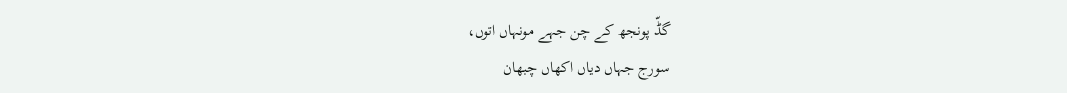گڈّ پونجھ کے چن جہے مونہاں اتوں،
سورج جہاں دیاں اکھاں چبھان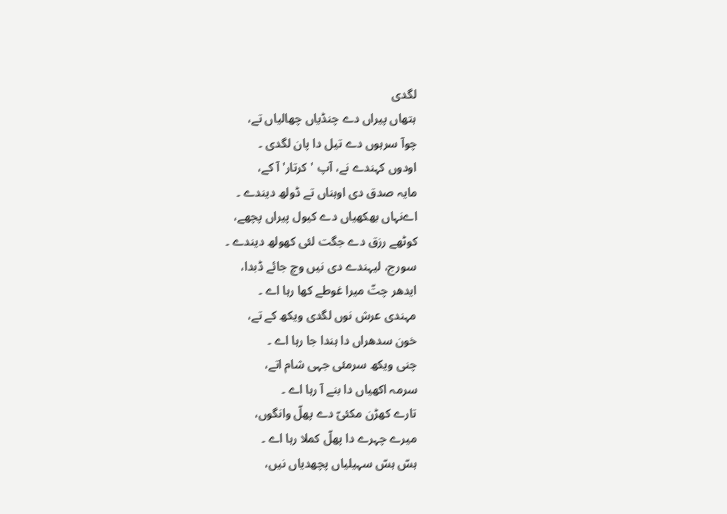لگدی
ہتھاں پیراں دے چنڈیاں چھالیاں تے،
چوآ سرہوں دے تیل دا پان لگدی ۔
اودوں کہندے نے، آپ 'کرتار' آ کے،
مایہ صدق دی اوہناں تے ڈولھ دیندے ۔
اےنہاں بھکھیاں دے کیول پیراں پچھے،
کوٹھے رزق دے جگت لئی کھولھ دیندے ۔
سورج، لیہندے دی نیں وچ جائے ڈبدا،
ایدھر چتّ میرا غوطے کھا رہا اے ۔
مہندی عرش نوں لگدی ویکھ کے تے،
خون سدھراں دا ہندا جا رہا اے ۔
چنی ویکھ سرمئی جہی شام اتے،
سرمہ اکھیاں دا بنے آ رہا اے ۔
تارے کھڑن مکئیّ دے پھلّ وانگوں،
میرے چہرے دا پھلّ کملا رہا اے ۔
ہسّ ہسّ سہیلیاں پچھدیاں نیں،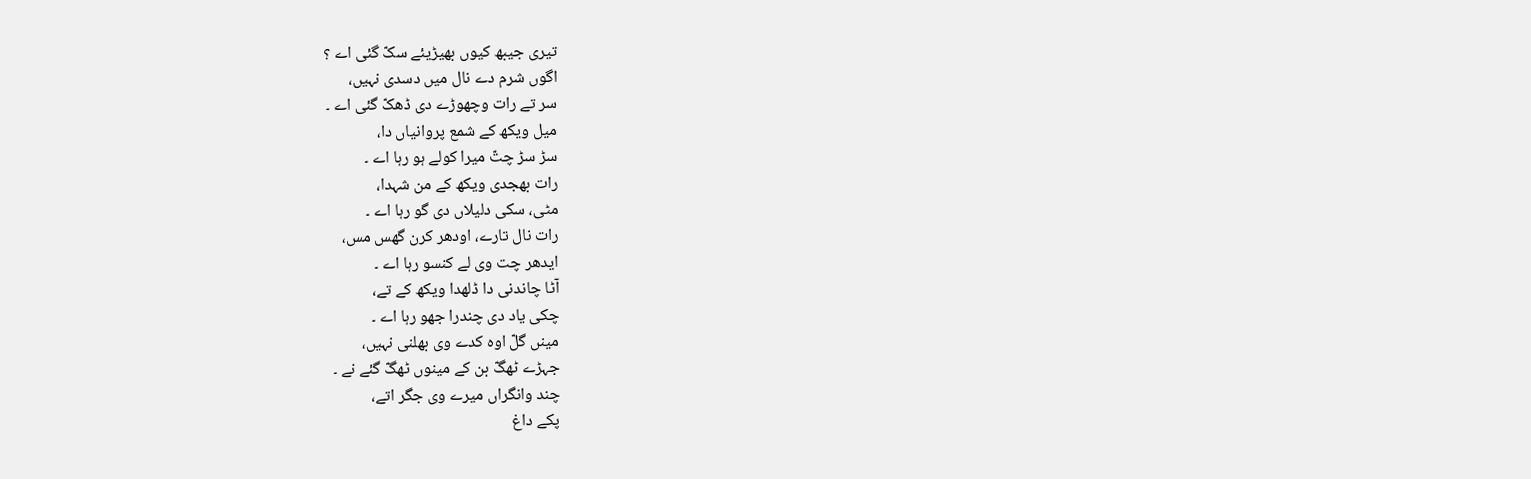تیری جیبھ کیوں بھیڑیئے سکّ گئی اے ؟
اگوں شرم دے نال میں دسدی نہیں،
سر تے رات وچھوڑے دی ڈھکّ گئی اے ۔
میل ویکھ کے شمع پروانیاں دا،
سڑ سڑ چتّ میرا کولے ہو رہا اے ۔
رات بھجدی ویکھ کے من شہدا،
مٹی، سکی دلیلاں دی گو رہا اے ۔
رات نال تارے، اودھر کرن گھس مس،
ایدھر چت وی لے کنسو رہا اے ۔
آٹا چاندنی دا ڈلھدا ویکھ کے تے،
چکی یاد دی چندرا جھو رہا اے ۔
مینں گلّ اوہ کدے وی بھلنی نہیں،
جہڑے ٹھگّ بن کے مینوں ٹھگّ گئے نے ۔
چند وانگراں میرے وی جگر اتے،
پکے داغ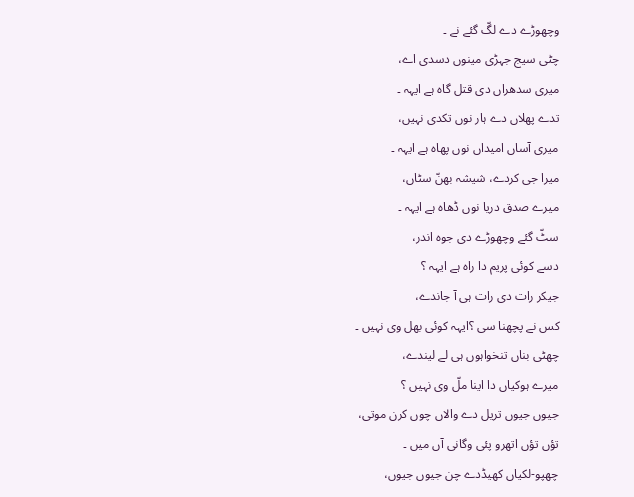وچھوڑے دے لگّ گئے نے ۔
چٹی سیج جہڑی مینوں دسدی اے،
میری سدھراں دی قتل گاہ ہے ایہہ ۔
تدے پھلاں دے ہار نوں تکدی نہیں،
میری آساں امیداں نوں پھاہ ہے ایہہ ۔
میرا جی کردے، شیشہ بھنّ سٹاں،
میرے صدق دریا نوں ڈھاہ ہے ایہہ ۔
سٹّ گئے وچھوڑے دی جوہ اندر،
دسے کوئی پریم دا راہ ہے ایہہ ؟
جیکر رات دی رات ہی آ جاندے،
کس نے پچھنا سی ؟ایہہ کوئی بھل وی نہیں ۔
چھٹی بناں تنخواہوں ہی لے لیندے،
میرے ہوکیاں دا اینا ملّ وی نہیں ؟
جیوں جیوں تریل دے والاں چوں کرن موتی،
تؤں تؤں اتھرو پئی وگانی آں میں ۔
چھپو-لکیاں کھیڈدے چن جیوں جیوں،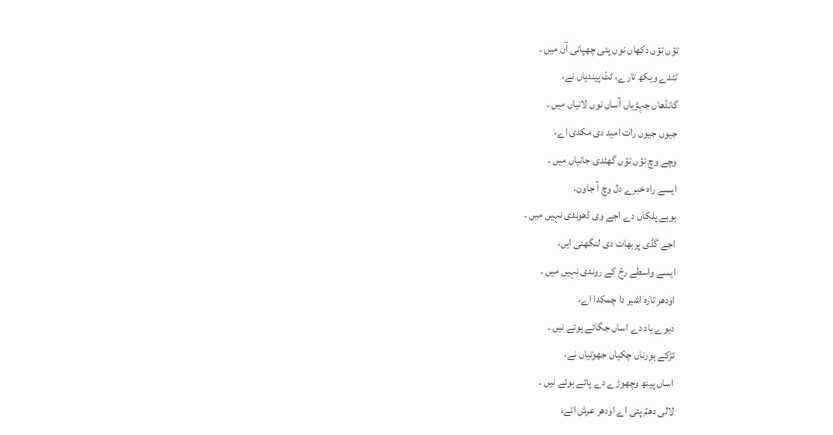تؤں تؤں دکھاں نوں پئی چھپانی آں میں ۔
ٹٹدے ویکھ تارے، ٹٹّ پیندیاں نے،
گانڈھاں جہڑیاں آساں نوں لانیاں میں ۔
جیوں جیوں رات امید دی مکدی اے،
وچے وچ تؤں تؤں گھٹدی جانیاں میں ۔
ایسے راہ خبرے دل وچ آ جاون،
بوہے پلکاں دے اجے وی ڈھوندی نہیں میں ۔
اجے گڈی پربھات دی لنگھنی ایں،
ایسے واسطے رجّ کے روندی نہیں میں ۔
اودھر تارہ اشیر دا چمکدا اے،
دیوے یاد دے اساں جگائے ہوئے نیں ۔
تڑکے ہورناں چکیاں جھوتیاں نے،
اساں پینھ وچھوڑے دے پائے ہوئے نیں ۔
لالی دھمّ پئی اے اودھر عرش اتے،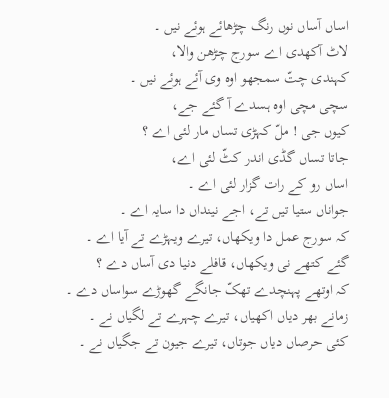اساں آساں نوں رنگ چڑھائے ہوئے نیں ۔
لاٹ آکھدی اے سورج چڑھن والا،
کہندی چتّ سمجھو اوہ وی آئے ہوئے نیں ۔
سچی مچی اوہ ہسدے آ گئے جے،
کیوں جی ! ملّ کہڑی تساں مار لئی اے ؟
جاتا تساں گڈی اندر کٹّ لئی اے،
اساں رو کے رات گزار لئی اے ۔
جواناں ستیا تیں تے، اجے نینداں دا سایہ اے ۔
کہ سورج عمل دا ویکھاں، تیرے ویہڑے تے آیا اے ۔
گئے کتھے نی ویکھاں، قافلے دنیا دی آساں دے ؟
کہ اوتھے پہنچدے تھکّ جانگے گھوڑے سواساں دے ۔
زمانے بھر دیاں اکھیاں، تیرے چہرے تے لگیاں نے ۔
کئی حرصاں دیاں جوتاں، تیرے جیون تے جگیاں نے ۔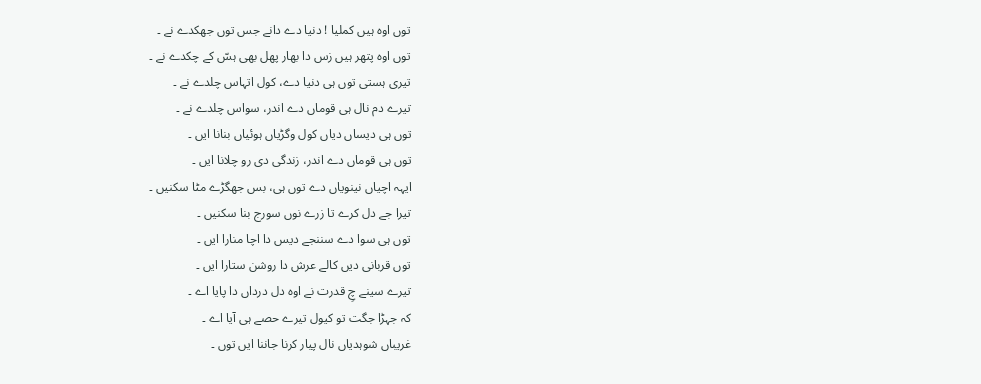توں اوہ ہیں کملیا ! دنیا دے دانے جس توں جھکدے نے ۔
توں اوہ پتھر ہیں زس دا بھار پھل بھی ہسّ کے چکدے نے ۔
تیری ہستی توں ہی دنیا دے، کول اتہاس چلدے نے ۔
تیرے دم نال ہی قوماں دے اندر، سواس چلدے نے ۔
توں ہی دیساں دیاں کول وگڑیاں ہوئیاں بنانا ایں ۔
توں ہی قوماں دے اندر، زندگی دی رو چلانا ایں ۔
ایہہ اچیاں نینویاں دے توں ہی، بس جھگڑے مٹا سکنیں ۔
تیرا جے دل کرے تا زرے نوں سورج بنا سکنیں ۔
توں ہی سوا دے سننجے دیس دا اچا منارا ایں ۔
توں قربانی دیں کالے عرش دا روشن ستارا ایں ۔
تیرے سینے چِ قدرت نے اوہ دل درداں دا پایا اے ۔
کہ جہڑا جگت تو کیول تیرے حصے ہی آیا اے ۔
غریباں شوہدیاں نال پیار کرنا جاننا ایں توں ۔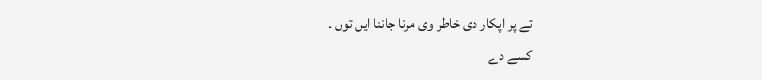تے پر اپکار دی خاطر وی مرنا جاننا ایں توں ۔
کسے دے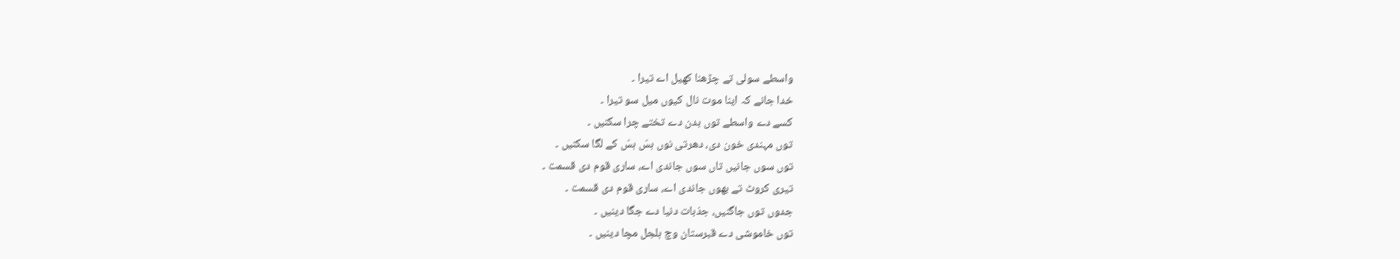واسطے سولی تے چڑھنا کھیل اے تیرا ۔
خدا جانے کہ اینا موت نال کیوں میل سو تیرا ۔
کسے دے واسطے توں بدن دے تختے چرا سکنیں ۔
توں مہندی خون دی، دھرتی نوں ہسّ ہسّ کے لگا سکنیں ۔
توں سوں جانیں تاں سوں جاندی اے، ساری قوم دی قسمت ۔
تیری کروٹ تے بھوں جاندی اے، ساری قوم دی قسمت ۔
جدوں توں جاگنیں، جذبات دنیا دے جگا دینیں ۔
توں خاموشی دے قبرستان وچ ہلجل مچا دینیں ۔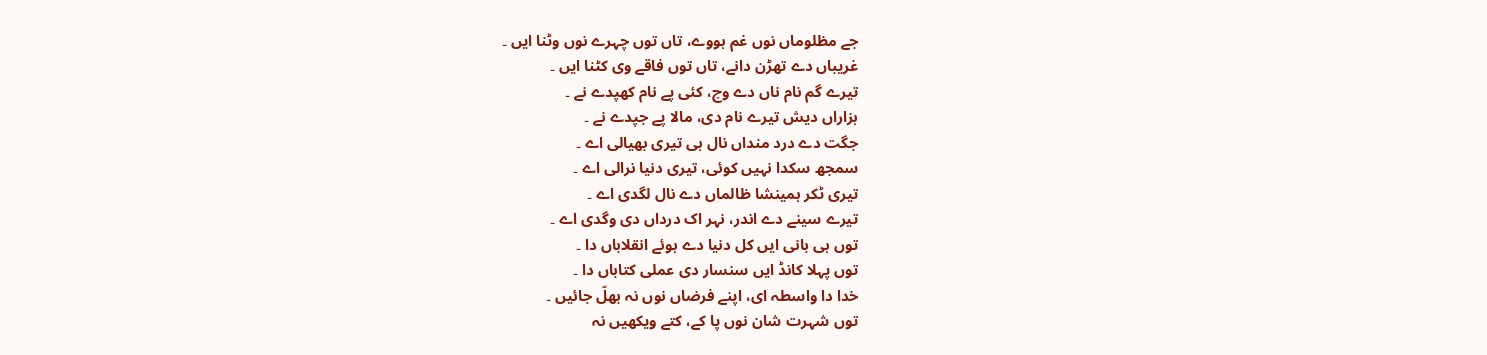جے مظلوماں نوں غم ہووے، تاں توں چہرے نوں وٹنا ایں ۔
غریباں دے تھڑن دانے، تاں توں فاقے وی کٹنا ایں ۔
تیرے گم نام ناں دے وچ، کئی پے نام کھپدے نے ۔
ہزاراں دیش تیرے نام دی، مالا پے جپدے نے ۔
جگت دے درد منداں نال ہی تیری بھیالی اے ۔
سمجھ سکدا نہیں کوئی، تیری دنیا نرالی اے ۔
تیری ٹکر ہمینشا ظالماں دے نال لگدی اے ۔
تیرے سینے دے اندر، نہر اک درداں دی وگدی اے ۔
توں ہی بانی ایں کل دنیا دے ہوئے انقلاباں دا ۔
توں پہلا کانڈ ایں سنسار دی عملی کتاباں دا ۔
خدا دا واسطہ ای، اپنے فرضاں نوں نہ بھلّ جائیں ۔
توں شہرت شان نوں پا کے، کتے ویکھیں نہ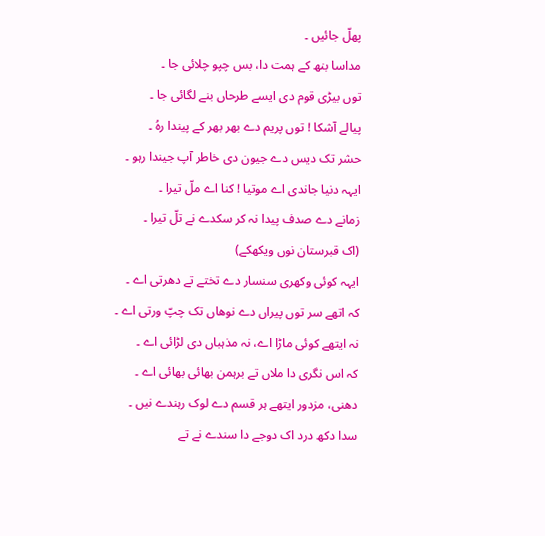پھلّ جائیں ۔
مداسا بنھ کے ہمت دا، بس چپو چلائی جا ۔
توں بیڑی قوم دی ایسے طرحاں بنے لگائی جا ۔
پیالے آشکا ! توں پریم دے بھر بھر کے پیندا رہُ ۔
حشر تک دیس دے جیون دی خاطر آپ جیندا رہو ۔
ایہہ دنیا جاندی اے موتیا ! کنا اے ملّ تیرا ۔
زمانے دے صدف پیدا نہ کر سکدے نے تلّ تیرا ۔
(اک قبرستان نوں ویکھکے)
ایہہ کوئی وکھری سنسار دے تختے تے دھرتی اے ۔
کہ اتھے سر توں پیراں دے نوھاں تک چپّ ورتی اے ۔
نہ ایتھے کوئی ماڑا اے، نہ مذہباں دی لڑائی اے ۔
کہ اس نگری دا ملاں تے برہمن بھائی بھائی اے ۔
دھنی، مزدور ایتھے ہر قسم دے لوک رہندے نیں ۔
سدا دکھ درد اک دوجے دا سندے نے تے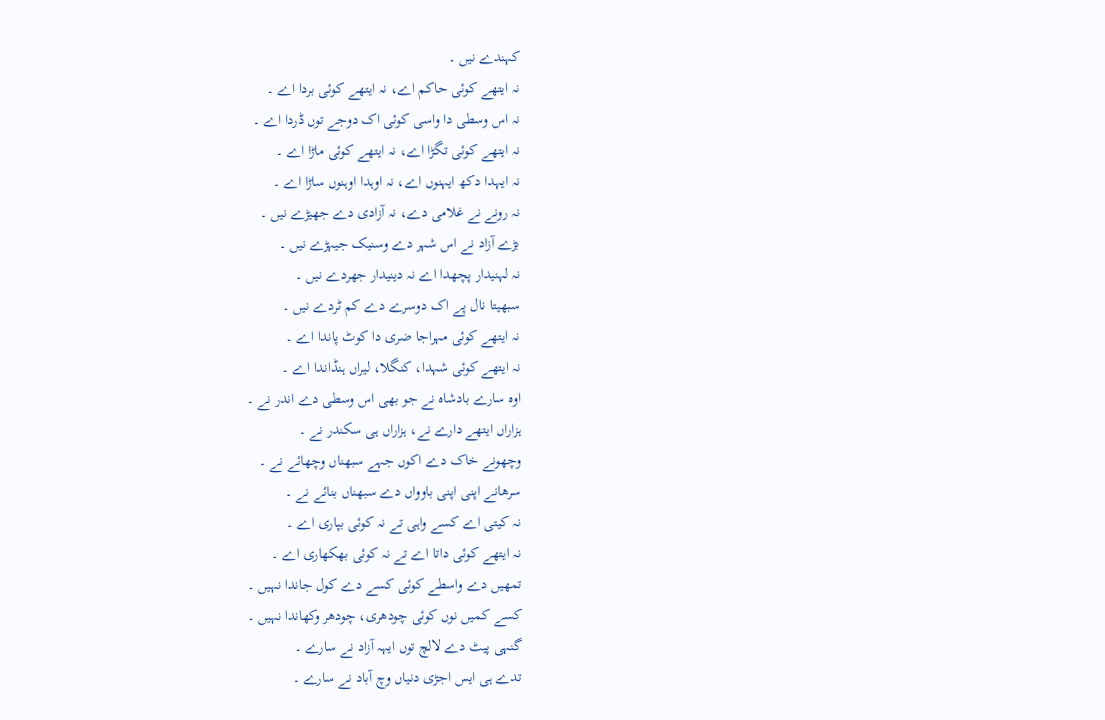کہندے نیں ۔
نہ ایتھے کوئی حاکم اے، نہ ایتھے کوئی بردا اے ۔
نہ اس وسطی دا واسی کوئی اک دوجے توں ڈردا اے ۔
نہ ایتھے کوئی تگڑا اے، نہ ایتھے کوئی ماڑا اے ۔
نہ ایہدا دکھ ایہنوں اے، نہ اوہدا اوہنوں ساڑا اے ۔
نہ رونے نے غلامی دے، نہ آزادی دے جھیڑے نیں ۔
بڑے آزاد نے اس شہر دے وسنیک جیہڑے نیں ۔
نہ لہنیدار پچھدا اے نہ دینیدار جھردے نیں ۔
سبھیتا نال پے اک دوسرے دے کم ٹردے نیں ۔
نہ ایتھے کوئی مہراجا ضری دا کوٹ پاندا اے ۔
نہ ایتھے کوئی شہدا، کنگلا، لیراں ہنڈاندا اے ۔
اوہ سارے بادشاہ نے جو بھی اس وسطی دے اندر نے ۔
ہزاراں ایتھے دارے نے، ہزاراں ہی سکندر نے ۔
وچھونے خاک دے اکوں جہے سبھناں وچھائے نے ۔
سرھانے اپنی اپنی باوواں دے سبھناں بنائے نے ۔
نہ کیتی اے کسے واہی تے نہ کوئی بپاری اے ۔
نہ ایتھے کوئی داتا اے تے نہ کوئی بھکھاری اے ۔
تمھیں دے واسطے کوئی کسے دے کول جاندا نہیں ۔
کسے کمیں نوں کوئی چودھری، چودھر وکھاندا نہیں ۔
گنہی پیٹ دے لالچ توں ایہہ آزاد نے سارے ۔
تدے ہی ایس اجڑی دنیاں وچ آباد نے سارے ۔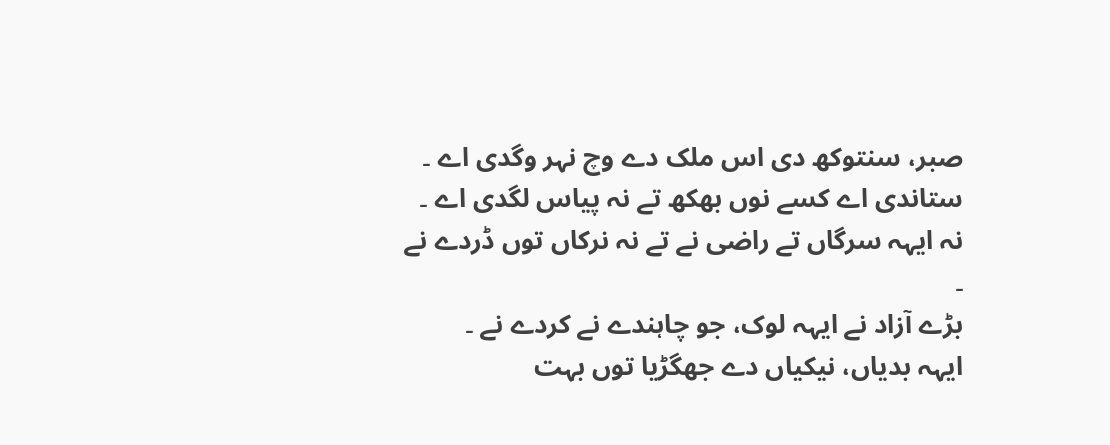صبر، سنتوکھ دی اس ملک دے وچ نہر وگدی اے ۔
ستاندی اے کسے نوں بھکھ تے نہ پیاس لگدی اے ۔
نہ ایہہ سرگاں تے راضی نے تے نہ نرکاں توں ڈردے نے ۔
بڑے آزاد نے ایہہ لوک، جو چاہندے نے کردے نے ۔
ایہہ بدیاں، نیکیاں دے جھگڑیا توں بہت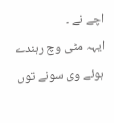اچے نے ۔
ایہہ مٹی وچ رہندے ہوئے وی سونے توں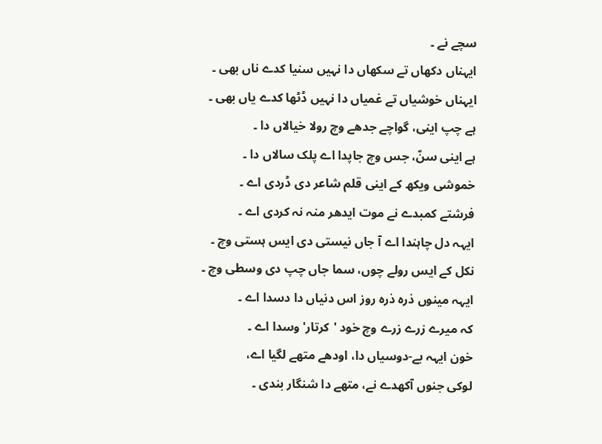سچے نے ۔
ایہناں دکھاں تے سکھاں دا نہیں سنیا کدے ناں بھی ۔
ایہناں خوشیاں تے غمیاں دا نہیں ڈٹھا کدے یاں بھی ۔
ہے چپ اینی، گواچے جدھے وچ رولا خیالاں دا ۔
ہے اینی سنّ، جس وچ جاپدا اے پلک سالاں دا ۔
خموشی ویکھ کے اینی قلم شاعر دی ڈردی اے ۔
فرشتے کمبدے نے موت ایدھر منہ نہ کردی اے ۔
ایہہ دل چاہندا اے آ جاں نیستی دی ایس ہستی وچ ۔
نکل کے ایس رولے چوں، سما جاں چپ دی وسطی وچ ۔
ایہہ مینوں ذرہ ذرہ روز اس دنیاں دا دسدا اے ۔
کہ میرے زرے زرے وچ خود 'کرتار' وسدا اے ۔
خون ایہہ بے-دوسیاں دا، اودھے متھے لگیا اے،
لوکی جنوں آکھدے نے، متھے دا شنگار بندی ۔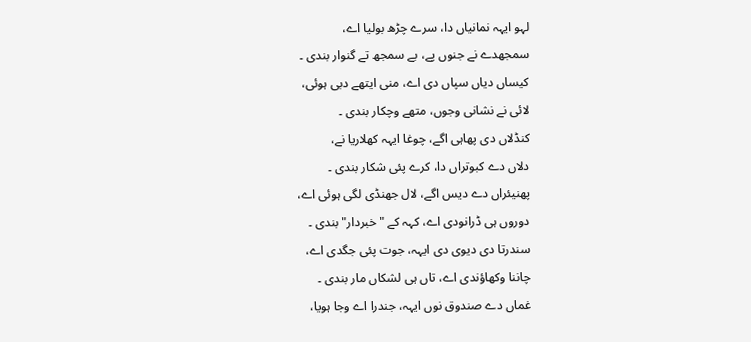لہو ایہہ نمانیاں دا، سرے چڑھ بولیا اے،
سمجھدے نے جنوں پے، بے سمجھ تے گنوار بندی ۔
کیساں دیاں سپاں دی اے، منی ایتھے دبی ہوئی،
لائی نے نشانی وجوں، متھے وچکار بندی ۔
کنڈلاں دی پھاہی اگے، چوغا ایہہ کھلاریا نے،
دلاں دے کبوتراں دا، کرے پئی شکار بندی ۔
پھنیئراں دے دیس اگے، لال جھنڈی لگی ہوئی اے،
دوروں ہی ڈرانودی اے، کہہ کے "خبردار" بندی ۔
سندرتا دی دیوی دی ایہہ، جوت پئی جگدی اے،
چاننا وکھاؤندی اے، تاں ہی لشکاں مار بندی ۔
غماں دے صندوق نوں ایہہ، جندرا اے وجا ہویا،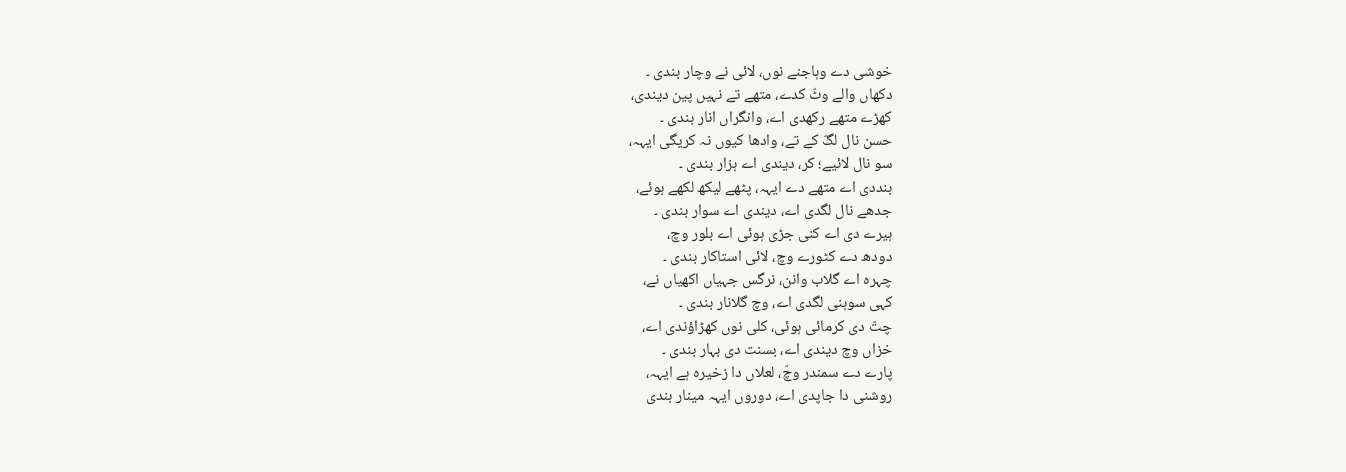خوشی دے وہاجنے نوں، لائی نے وچار بندی ۔
دکھاں والے وٹّ کدے، متھے تے نہیں پین دیندی،
کھڑے متھے رکھدی اے، وانگراں انار بندی ۔
حسن نال لگّ کے تے، وادھا کیوں نہ کریگی ایہہ،
سو نال لائیے؛ کر، دیندی اے ہزار بندی ۔
بنددی اے متھے دے ایہہ، پٹھے لیکھ لکھے ہوئے،
جدھے نال لگدی اے، دیندی اے سوار بندی ۔
ہیرے دی اے کنی جڑی ہوئی اے بلور وچ،
دودھ دے کٹورے وچ، لائی استاکار بندی ۔
چہرہ اے گلاب وانن، نرگس جہیاں اکھیاں نے،
کہی سوہنی لگدی اے، وچ گلانار بندی ۔
چتّ دی کرمائی ہوئی، کلی نوں کھڑاؤندی اے،
خزاں وچ دیندی اے، بسنت دی بہار بندی ۔
پارے دے سمندر وچّ، لعلاں دا زخیرہ ہے ایہہ،
روشنی دا جاپدی اے، دوروں ایہہ مینار بندی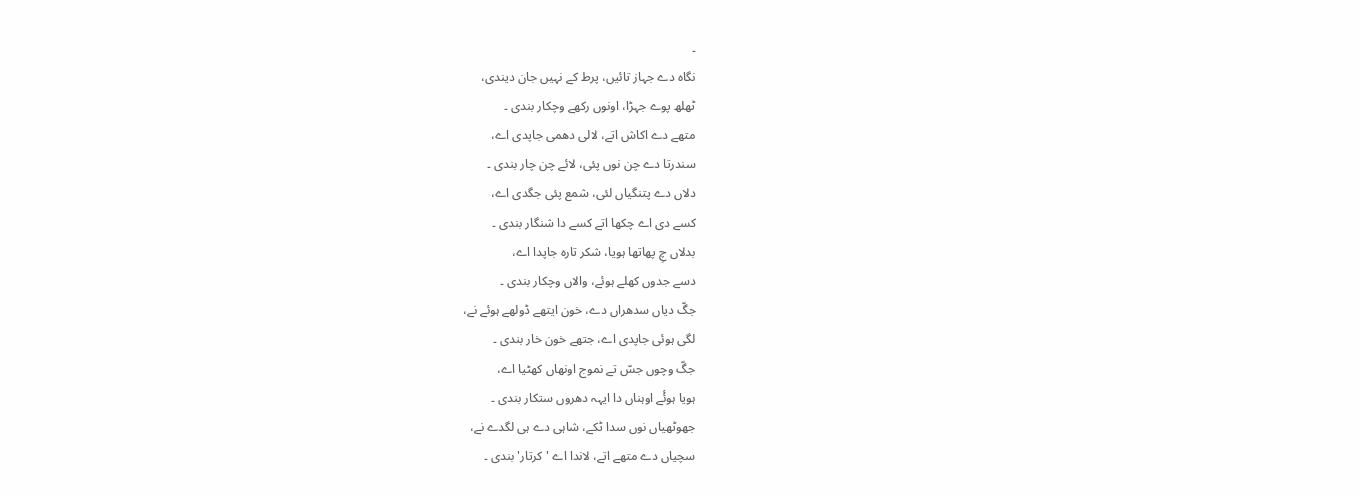۔
نگاہ دے جہاز تائیں، پرط کے نہیں جان دیندی،
ٹھلھ پوے جہڑا، اونوں رکھے وچکار بندی ۔
متھے دے اکاش اتے، لالی دھمی جاپدی اے،
سندرتا دے چن نوں پئی، لائے چن چار بندی ۔
دلاں دے پتنگیاں لئی، شمع پئی جگدی اے،
کسے دی اے چکھا اتے کسے دا شنگار بندی ۔
بدلاں چِ پھاتھا ہویا، شکر تارہ جاپدا اے،
دسے جدوں کھلے ہوئے، والاں وچکار بندی ۔
جگّ دیاں سدھراں دے، خون ایتھے ڈولھے ہوئے نے،
لگی ہوئی جاپدی اے، جتھے خون خار بندی ۔
جگّ وچوں جسّ تے نموج اونھاں کھٹیا اے،
ہویا ہوئٔے اوہناں دا ایہہ دھروں ستکار بندی ۔
جھوٹھیاں نوں سدا ٹکے، شاہی دے ہی لگدے نے،
سچیاں دے متھے اتے، لاندا اے 'کرتار' بندی ۔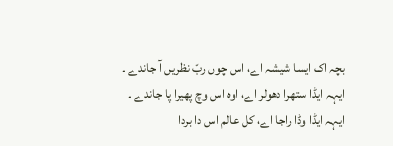بچہ اک ایسا شیشہ اے، اس چوں ربّ نظریں آ جاندے ۔
ایہہ ایڈا ستھرا دھولر اے، اوہ اس وچ پھیرا پا جاندے ۔
ایہہ ایڈا وڈا راجا اے، کل عالم اس دا بردا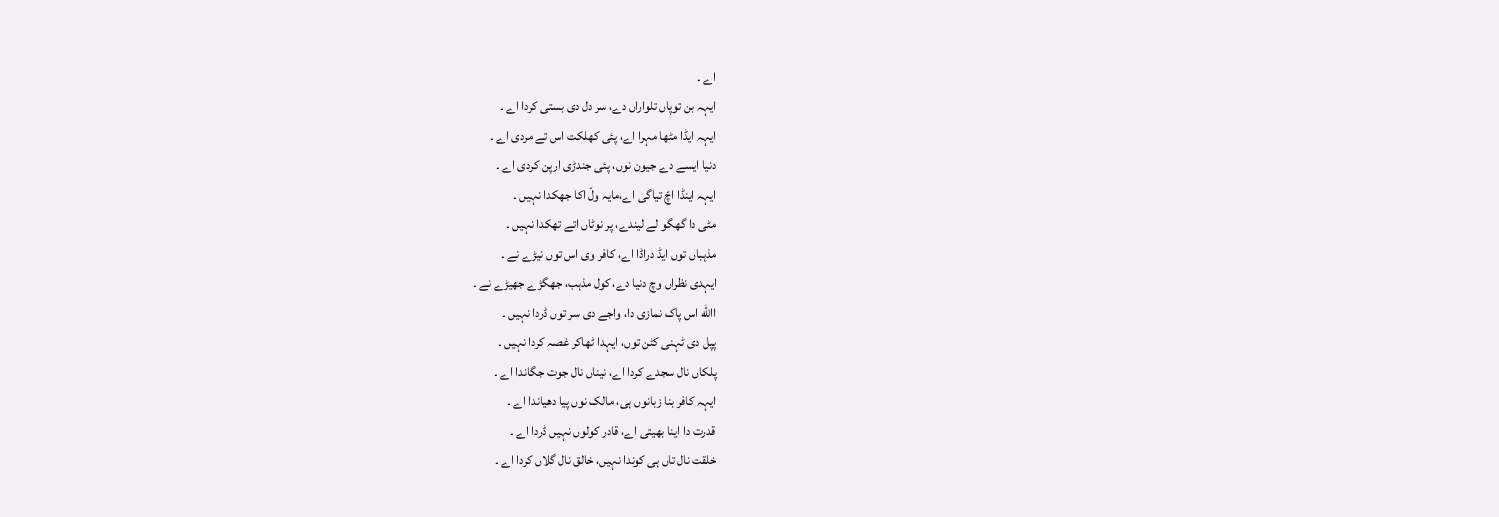اے ۔
ایہہ بن توپاں تلواراں دے، سر دل دی بستی کردا اے ۔
ایہہ ایڈا مٹھا مہرا اے، پئی کھلکت اس تے مردی اے ۔
دنیا ایسے دے جیون نوں، پئی جندڑی ارپن کردی اے ۔
ایہہ اینڈا اچّ تیاگی اے،مایہ ولّ اکا جھکدا نہیں ۔
مٹی دا گھگو لے لیندے، پر نوٹاں اتے تھکدا نہیں ۔
مذہباں توں ایڈ دراڈا اے، کافر وی اس توں نیڑے نے ۔
ایہدی نظراں وچ دنیا دے، کول مذہب، جھگڑے جھیڑے نے ۔
االله اس پاک نمازی دا، واجے دی سر توں ڈردا نہیں ۔
پپل دی ٹہنی کٹن توں، ایہدا ٹھاکر غصہ کردا نہیں ۔
پلکاں نال سجدے کردا اے، نیناں نال جوت جگاندا اے ۔
ایہہ کافر بنا زبانوں ہی، مالک نوں پیا دھیاندا اے ۔
قدرت دا اینا بھیتی اے، قادر کولوں نہیں ڈردا اے ۔
خلقت نال تاں ہی کوندا نہیں، خالق نال گلاں کردا اے ۔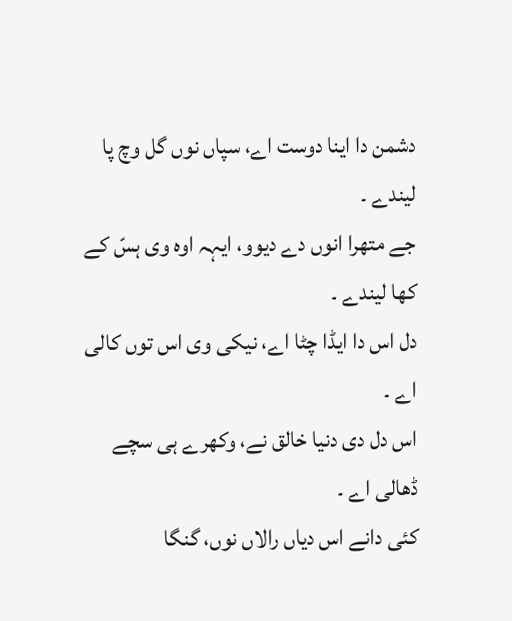دشمن دا اینا دوست اے، سپاں نوں گل وچ پا لیندے ۔
جے متھرا انوں دے دیوو، ایہہ اوہ وی ہسّ کے کھا لیندے ۔
دل اس دا ایڈا چٹا اے، نیکی وی اس توں کالی اے ۔
اس دل دی دنیا خالق نے، وکھرے ہی سچے ڈھالی اے ۔
کئی دانے اس دیاں رالاں نوں، گنگا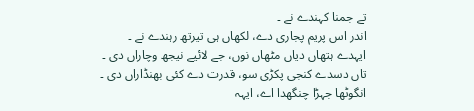تے جمنا کہندے نے ۔
اندر اس پریم پجاری دے، لکھاں ہی تیرتھ رہندے نے ۔
ایہدے ہتھاں دیاں مٹھاں نوں، جے لائیے نیجھ وچاراں دی ۔
تاں دسدے کنجی پکڑی سو، قدرت دے کئی بھنڈاراں دی ۔
انگوٹھا جہڑا چنگھدا اے، ایہہ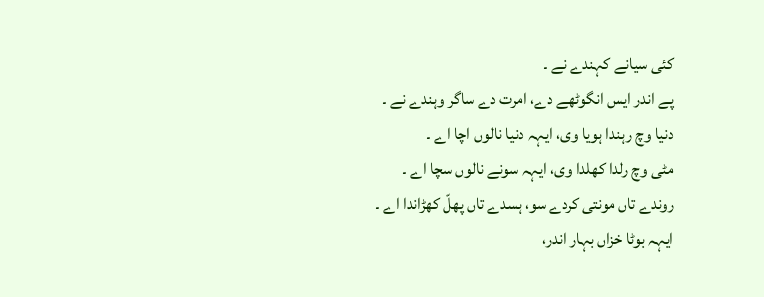کئی سیانے کہندے نے ۔
پے اندر ایس انگوٹھے دے، امرت دے ساگر وہندے نے ۔
دنیا وچ رہندا ہویا وی، ایہہ دنیا نالوں اچا اے ۔
مٹی وچ رلدا کھلدا وی، ایہہ سونے نالوں سچا اے ۔
روندے تاں مونتی کردے سو، ہسدے تاں پھلّ کھڑاندا اے ۔
ایہہ بوٹا خزاں بہار اندر،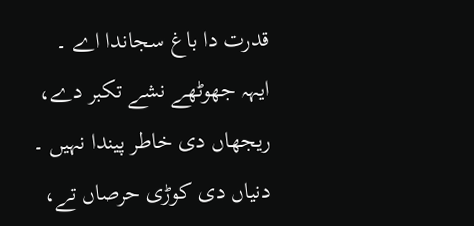قدرت دا باغ سجاندا اے ۔
ایہہ جھوٹھے نشے تکبر دے، ریجھاں دی خاطر پیندا نہیں ۔
دنیاں دی کوڑی حرصاں تے،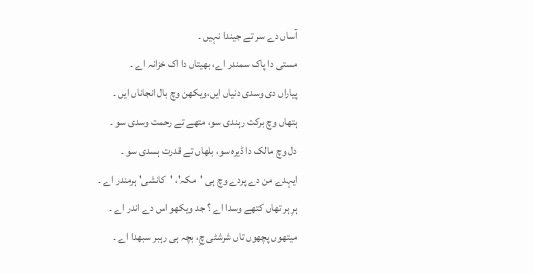آساں دے سر تے جیندا نہیں ۔
مستی دا پاک سمندر اے، بھیتاں دا اک خزانہ اے ۔
پیاراں دی وسدی دنیاں ایں،ویکھن وچ بال انجاناں ایں ۔
ہتھاں وچ برکت رہندی سو، متھے تے رحمت وسدی سو ۔
دل وچ مالک دا ڈیرہ سو، بلھاں تے قدرت ہسدی سو ۔
ایہدے من دے پردے وچ ہی 'مکہ'، 'کانشی' ہرمندر اے ۔
ہرِ ہر تھاں کتھے وسدا اے ؟ جد ویکھو اس دے اندر اے ۔
میتھوں پچھوں تاں شرشٹی چِ، بچہ ہی رہبر سبھدا اے ۔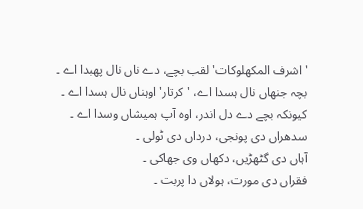'اشرف المکھلوکات' لقب بچے، دے ناں نال پھبدا اے ۔
بچہ جنھاں نال ہسدا اے، 'کرتار' اوہناں نال ہسدا اے ۔
کیونکہ بچے دے دل اندر، اوہ آپ ہمیشاں وسدا اے ۔
سدھراں دی پونجی، درداں دی ٹولی ۔
آہاں دی گٹھڑیں، دکھاں وی جھاکی ۔
فقراں دی مورت، ہولاں دا پربت ۔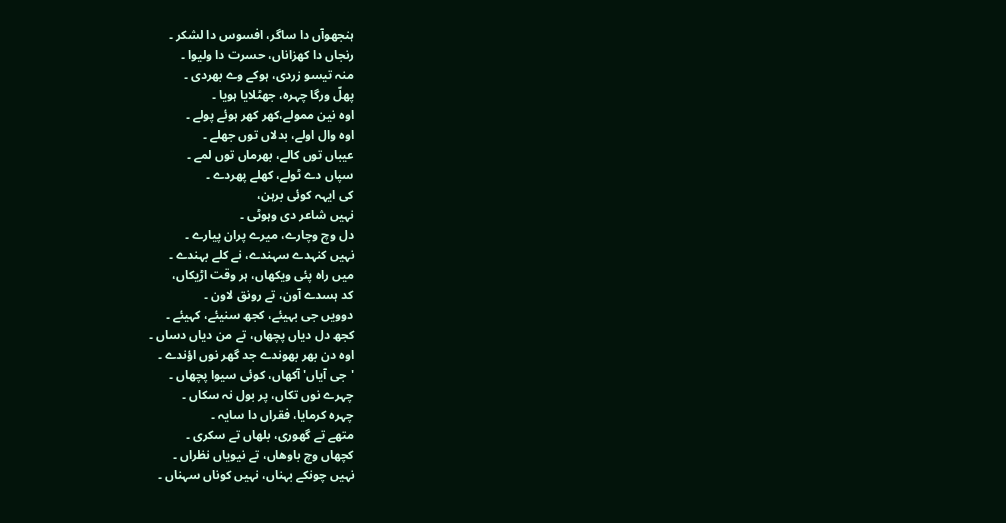ہنجھوآں دا ساگر، افسوس دا لشکر ۔
رنجاں دا کھزاناں، حسرت دا ولیوا ۔
منہ تیسو زردی، ہوکے وے بھردی ۔
پھلّ ورگا چہرہ، جھٹلایا ہویا ۔
اوہ نین ممولے،کھر کھر ہوئے پولے ۔
اوہ وال اولے، بدلاں توں جھلے ۔
عیباں توں کالے، بھرماں توں لمے ۔
سپاں دے ٹولے، کھلے پھردے ۔
کی ایہہ کوئی برہن،
نہیں شاعر دی وہوٹی ۔
دل وچ وچارے، میرے پران پیارے ۔
نہیں کنہدے سہندے، نے کلے بہندے ۔
میں راہ پئی ویکھاں، ہر وقت اڑیکاں،
کد ہسدے آون، تے رونق لاون ۔
دوویں جی بہیئے، کجھ سنیئے، کہیئے ۔
کجھ دل دیاں پچھاں، تے من دیاں دساں ۔
اوہ دن بھر بھوندے جد گھر نوں اؤندے ۔
'جی آیاں' آکھاں، کوئی سیوا پچھاں ۔
چہرے نوں تکاں، پر بول نہ سکاں ۔
چہرہ کرمایا، فقراں دا سایہ ۔
متھے تے گھوری، بلھاں تے سکری ۔
کچھاں وچ باوھاں، تے نیویاں نظراں ۔
نہیں چونکے بہناں، نہیں کوناں سہناں ۔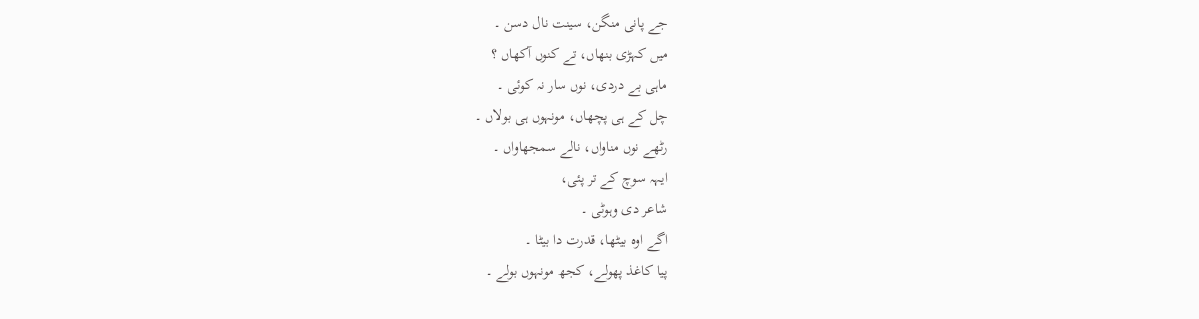جے پانی منگن، سینت نال دسن ۔
میں کہڑی بنھاں، تے کنوں آکھاں ؟
ماہی بے دردی، نوں سار نہ کوئی ۔
چل کے ہی پچھاں، مونہوں ہی بولاں ۔
رٹھے نوں مناواں، نالے سمجھاواں ۔
ایہہ سوچ کے تر پئی،
شاعر دی وہوٹی ۔
اگے اوہ بیٹھا، قدرت دا بیٹا ۔
پیا کاغذ پھولے، کجھ مونہوں بولے ۔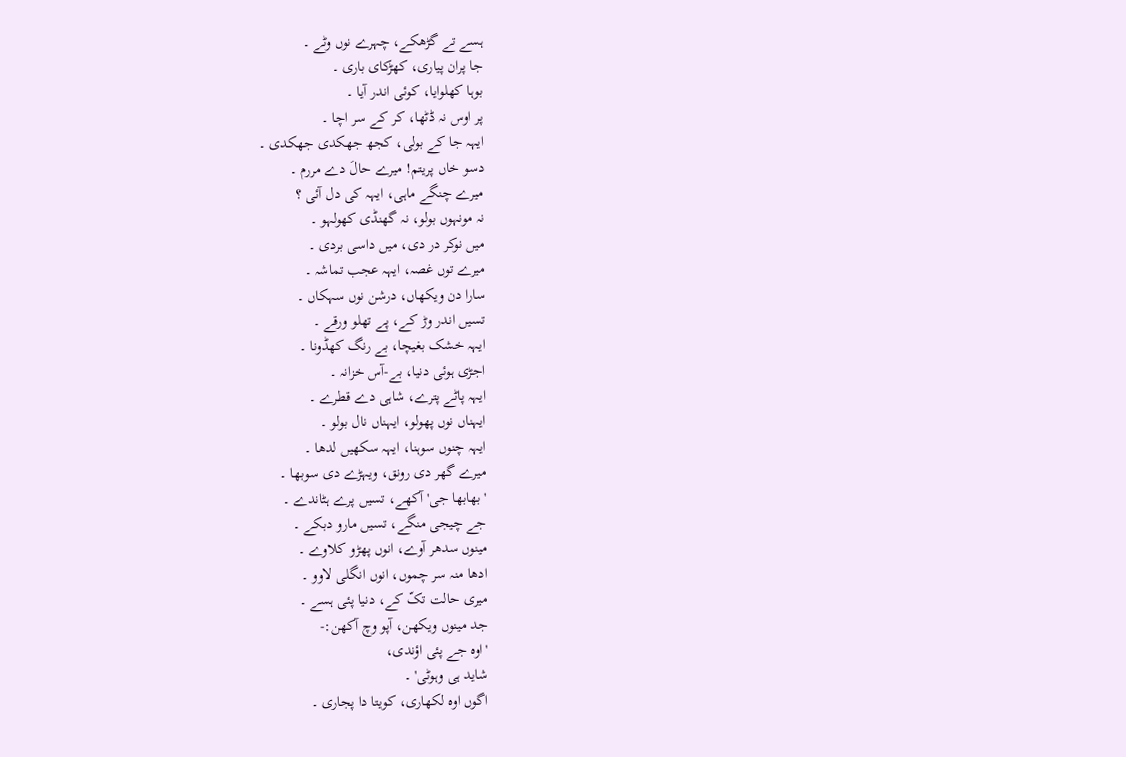ہسے تے گڑھکے، چہرے نوں وٹے ۔
جا پران پیاری، کھڑکای باری ۔
بوہا کھلوایا، کوئی اندر آیا ۔
پر اوس نہ ڈٹھا، کر کے سر اچا ۔
ایہہ جا کے بولی، کجھ جھکدی جھکدی ۔
دسو خاں پریتم! میرے حالَ دے مررم ۔
میرے چنگے ماہی، ایہہ کی دل آئی ؟
نہ مونہوں بولو، نہ گھنڈی کھولہو ۔
میں نوکر در دی، میں داسی بردی ۔
میرے توں غصہ، ایہہ عجب تماشہ ۔
سارا دن ویکھاں، درشن نوں سہکاں ۔
تسیں اندر وڑ کے، پے تھلو ورقے ۔
ایہہ خشک بغیچا، بے رنگ کھڈونا ۔
اجڑی ہوئی دنیا، بے-آس خزانہ ۔
ایہہ پاٹے پترے، شاہی دے قطرے ۔
ایہناں نوں پھولو، ایہناں نال بولو ۔
ایہہ چنوں سوہنا، ایہہ سکھیں لدھا ۔
میرے گھر دی رونق، ویہڑے دی سوبھا ۔
'بھابھا جی' آکھے، تسیں پرے ہٹاندے ۔
جے چیجی منگے، تسیں مارو دبکے ۔
مینوں سدھر آوے، انوں پھڑو کلاوے ۔
ادھا منہ سر چموں، انوں انگلی لاوو ۔
میری حالت تکّ کے، دنیا پئی ہسے ۔
جد مینوں ویکھن، آپو وچ آکھن:-
'اوہ جے پئی اؤندی،
شاید ہی وہوٹی' ۔
اگوں اوہ لکھاری، کویتا دا پجاری ۔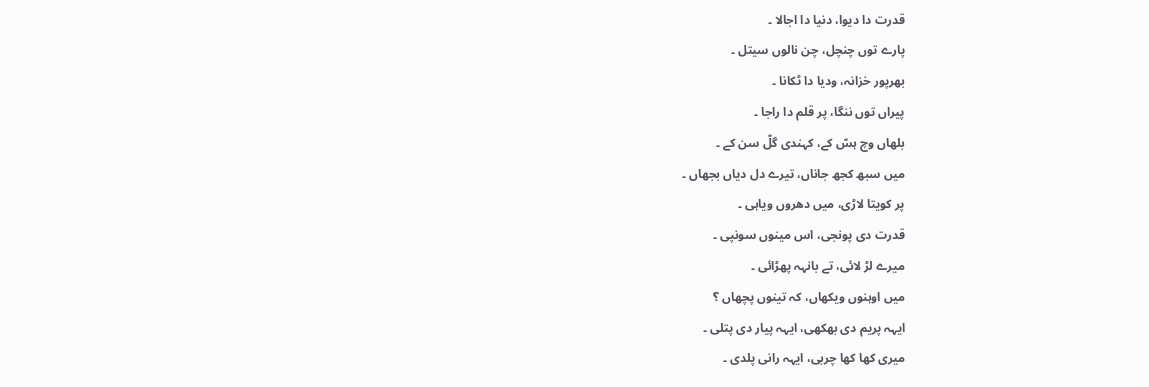قدرت دا دیوا، دنیا دا اجالا ۔
پارے توں چنچل، چن نالوں سیتل ۔
بھرپور خزانہ، ودیا دا ٹکانا ۔
پیراں توں ننگا، پر قلم دا راجا ۔
بلھاں وچ ہسّ کے، کہندی گلّ سن کے ۔
میں سبھ کجھ جاناں، تیرے دل دیاں بجھاں ۔
پر کویتا لاڑی، میں دھروں ویاہی ۔
قدرت دی پونجی، اس مینوں سونپی ۔
میرے لڑ لائی، تے بانہہ پھڑائی ۔
میں اوہنوں ویکھاں، کہ تینوں پچھاں ؟
ایہہ پریم دی بھکھی، ایہہ پیار دی پتلی ۔
میری کھا کھا چربی، ایہہ رانی پلدی ۔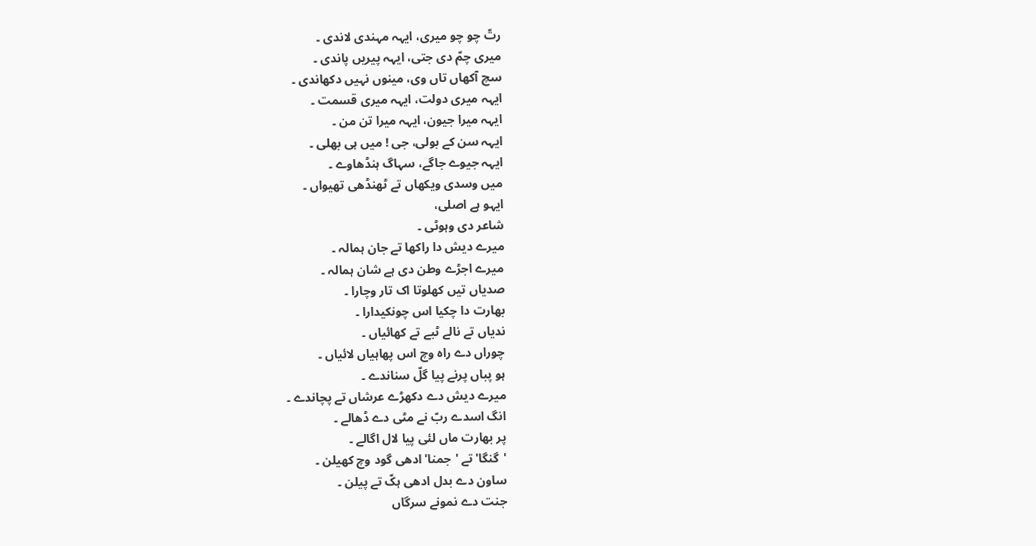رتّ چو چو میری، ایہہ مہندی لاندی ۔
میری چمّ دی جتی، ایہہ پیریں پاندی ۔
سچ آکھاں تاں وی، مینوں نہیں دکھاندی ۔
ایہہ میری دولت، ایہہ میری قسمت ۔
ایہہ میرا جیون، ایہہ میرا تن من ۔
ایہہ سن کے بولی، جی ! میں ہی بھلی ۔
ایہہ جیوے جاگے، سہاگ ہنڈھاوے ۔
میں وسدی ویکھاں تے ٹھنڈھی تھیواں ۔
ایہو ہے اصلی،
شاعر دی وہوٹی ۔
میرے دیش دا راکھا تے جان ہمالہ ۔
میرے اجڑے وطن دی ہے شان ہمالہ ۔
صدیاں تیں کھلوتا اک تار وچارا ۔
بھارت دا چکیا اس چونکیدارا ۔
ندیاں تے نالے ٹبے تے کھائیاں ۔
چوراں دے راہ وچ اس پھاہیاں لائیاں ۔
ہو پباں پرنے پیا گلّ سناندے ۔
میرے دیش دے دکھڑے عرشاں تے پچاندے ۔
انگ اسدے ربّ نے مٹی دے ڈھالے ۔
پر بھارت ماں لئی پیا لال اگالے ۔
'گنگا' تے 'جمنا' ادھی گود وچ کھیلن ۔
ساون دے بدل ادھی ہکّ تے پیلن ۔
جنت دے نمونے سرگاں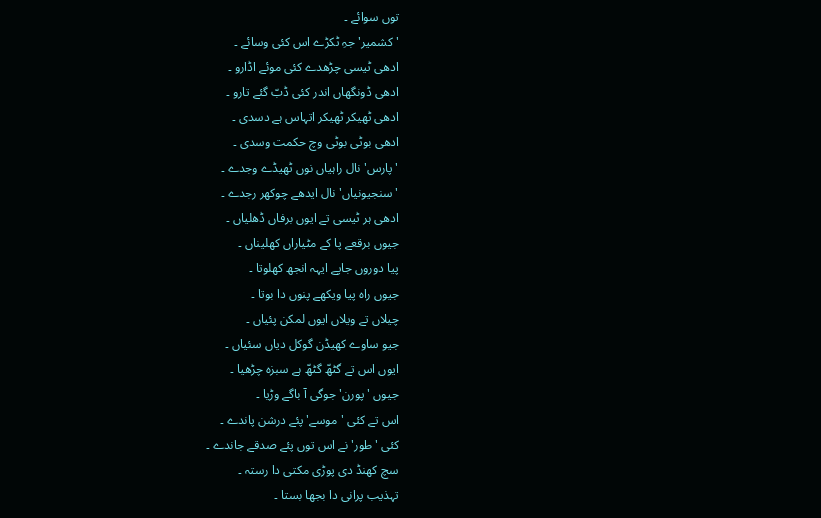توں سوائے ۔
'کشمیر' جہِ ٹکڑے اس کئی وسائے ۔
ادھی ٹیسی چڑھدے کئی موئے اڈارو ۔
ادھی ڈونگھاں اندر کئی ڈبّ گئے تارو ۔
ادھی ٹھیکر ٹھیکر اتہاس ہے دسدی ۔
ادھی بوٹی بوٹی وچ حکمت وسدی ۔
'پارس' نال راہیاں نوں ٹھیڈے وجدے ۔
'سنجیونیاں' نال ایدھے چوکھر رجدے ۔
ادھی ہر ٹیسی تے ایوں برفاں ڈھلیاں ۔
جیوں برقعے پا کے مٹیاراں کھلیناں ۔
پیا دوروں جاپے ایہہ انجھ کھلوتا ۔
جیوں راہ پیا ویکھے پنوں دا بوتا ۔
چیلاں تے ویلاں ایوں لمکن پئیاں ۔
جیو ساوے کھیڈن گوکل دیاں سئیاں ۔
ایوں اس تے گٹھّ گٹھّ ہے سبزہ چڑھیا ۔
جیوں 'پورن' جوگی آ باگے وڑیا ۔
اس تے کئی 'موسے' پئے درشن پاندے ۔
کئی 'طور' نے اس توں پئے صدقے جاندے ۔
سچ کھنڈ دی پوڑی مکتی دا رستہ ۔
تہذیب پرانی دا بجھا بستا ۔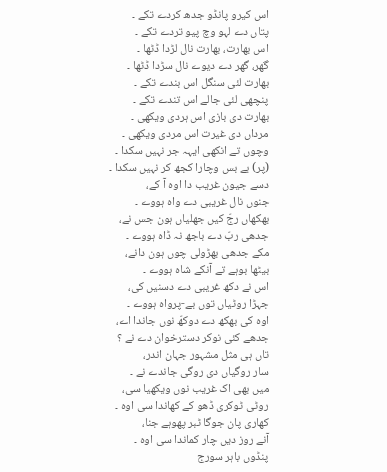اس کیرو پانڈو جدھ کردے تکے ۔
پتاں دے لہو وچ پیو تردے تکے ۔
اس بھارت، بھارت نال لڑدا ڈٹھا ۔
گھر، گھر دے دیوے نال سڑدا ڈٹھا ۔
بھارت لئی سنگل اس بندے تکے ۔
پنچھی لئی جالے اس تندے تکے ۔
بھارت دی بازی اس ہردی ویکھی ۔
مرداں دی غیرت اس مردی ویکھی ۔
وچوں تے انکھی ایہہ جر نہیں سکدا ۔
(پر) بے بس وچارا کجھ کر نہیں سکدا ۔
دسے جیون غریب دا اوہ آ کے،
جنوں نال غریبی دے واہ ہووے ۔
بھکھاں رجّ کیں جھلیاں ہون جس نے،
جدھی ربّ دے باجھ نہ ڈاہ ہووے ۔
مکے جدھی بھڑولی چوں ہون دانے،
بیٹھا بوہے تے آنکے شاہ ہووے ۔
اس نے دکھ غریبی دے دسنیں کی،
جہڑا روٹیاں توں بے-پرواہ ہووے ۔
اوہ کی بھکھ دے دوکھّ نوں جاندا اے،
جدھے کئی نوکر دسترخوان دے نے ؟
تاں ہی مثل مشہور جہان اندر،
سار روگیاں دی روگی جاندے نے ۔
میں بھی اک غریب نوں ویکھیا سی،
روٹی ٹوکری ڈھو کے کھاندا سی اوہ ۔
کھاری پان جوگا ٹبر پھوہے جنا،
آنے روز دیں چار کماندا سی اوہ ۔
پنڈوں باہر سورج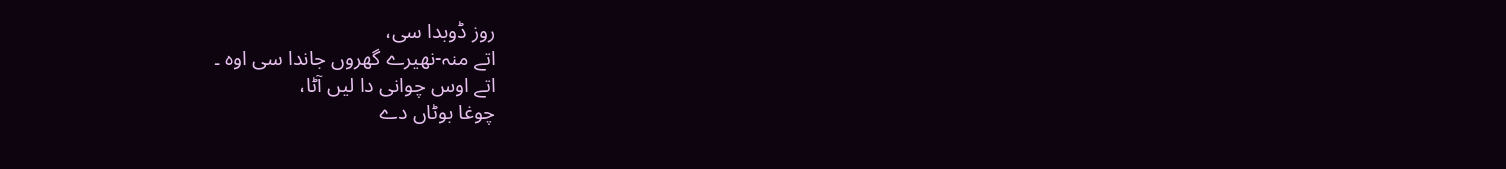روز ڈوبدا سی،
اتے منہ-نھیرے گھروں جاندا سی اوہ ۔
اتے اوس چوانی دا لیں آٹا،
چوغا بوٹاں دے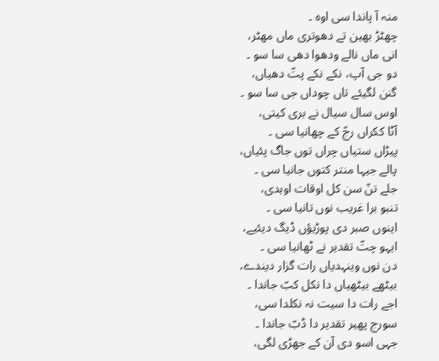منہ آ پاندا سی اوہ ۔
چھٹڑ بھین تے دھوتری ماں مھٹر،
انی ماں نالے ودھوا دھی سا سو ۔
دو جی آپ، نکے نکے پتّ دھیاں،
گنن لگیئے تاں چوداں جی سا سو ۔
اوس سال سیال نے بری کیتی،
آٹا ککراں رجّ کے چھانیا سی ۔
پیڑاں ستیاں چراں توں جاگ پئیاں،
پالے جیہا منتر کتوں جانیا سی ۔
جلے تنّ سن کل اوقات اوہدی،
تنبو برا غریب نوں تانیا سی ۔
اینوں صبر دی پوڑیؤں ڈیگ دیئیے،
ایہو چتّ تقدیر نے ٹھانیا سی ۔
دن نوں وینہدیاں رات گزار دیندے،
بیٹھے بیٹھیاں دا نکل کبّ جاندا ۔
اجے رات دا سیت نہ نکلدا سی،
سورج پھیر تقدیر دا ڈبّ جاندا ۔
جہی اسو دی آن کے جھڑی لگی،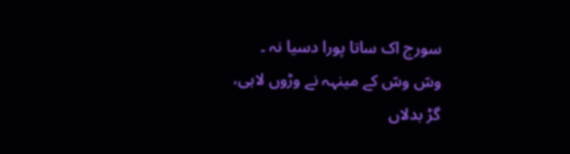سورج اک ساتا پورا دسیا نہ ۔
وسّ وسّ کے مینہہ نے وڑوں لاہی،
گڑ بدلاں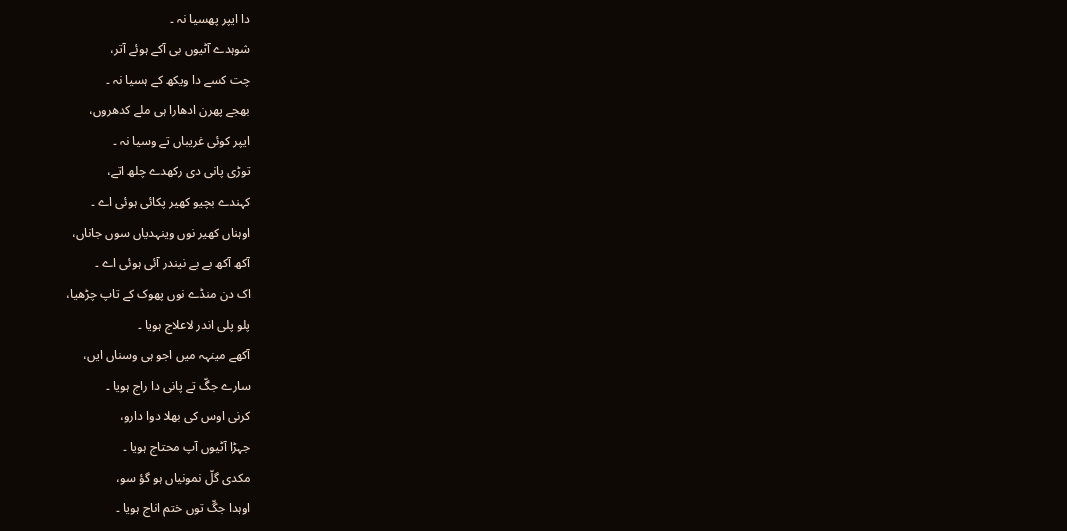دا ایپر پھسیا نہ ۔
شوہدے آٹیوں بی آکے ہوئے آتر،
چت کسے دا ویکھ کے ہسیا نہ ۔
بھجے پھرن ادھارا ہی ملے کدھروں،
ایپر کوئی غریباں تے وسیا نہ ۔
توڑی پانی دی رکھدے چلھ اتے،
کہندے بچیو کھیر پکائی ہوئی اے ۔
اوہناں کھیر نوں وینہدیاں سوں جاناں،
آکھ آکھ بے بے نیندر آئی ہوئی اے ۔
اک دن منڈے نوں پھوک کے تاپ چڑھیا،
پلو پلی اندر لاعلاج ہویا ۔
آکھے مینہہ میں اجو ہی وسناں ایں،
سارے جگّ تے پانی دا راج ہویا ۔
کرنی اوس کی بھلا دوا دارو،
جہڑا آٹیوں آپ محتاج ہویا ۔
مکدی گلّ نمونیاں ہو گؤ سو،
اوہدا جگّ توں ختم اناج ہویا ۔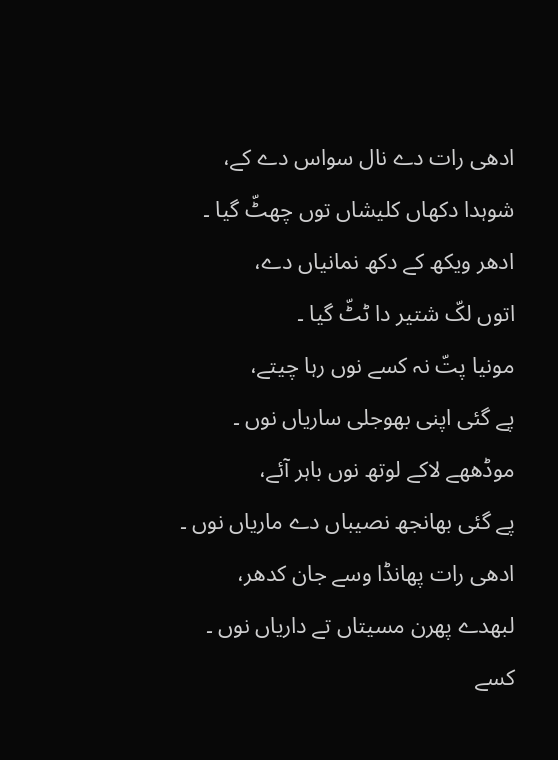ادھی رات دے نال سواس دے کے،
شوہدا دکھاں کلیشاں توں چھٹّ گیا ۔
ادھر ویکھ کے دکھ نمانیاں دے،
اتوں لکّ شتیر دا ٹٹّ گیا ۔
مونیا پتّ نہ کسے نوں رہا چیتے،
پے گئی اپنی بھوجلی ساریاں نوں ۔
موڈھھے لاکے لوتھ نوں باہر آئے،
پے گئی بھانجھ نصیباں دے ماریاں نوں ۔
ادھی رات پھانڈا وسے جان کدھر،
لبھدے پھرن مسیتاں تے داریاں نوں ۔
کسے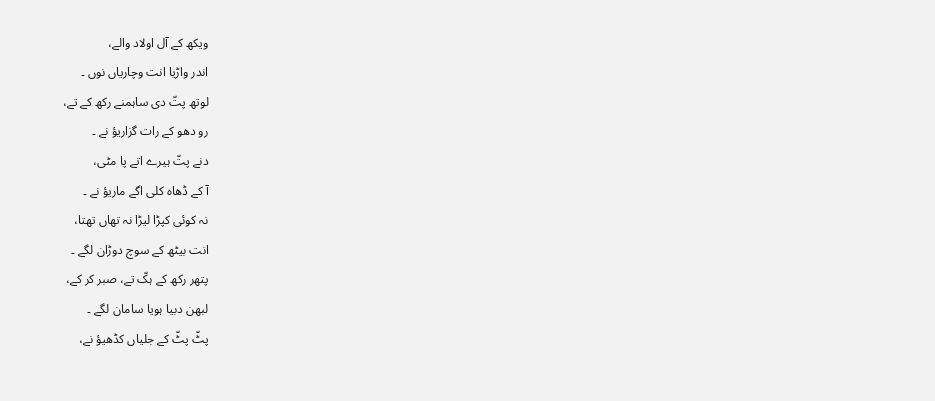ویکھ کے آل اولاد والے،
اندر واڑیا انت وچاریاں نوں ۔
لوتھ پتّ دی ساہمنے رکھ کے تے،
رو دھو کے رات گزاریؤ نے ۔
دنے پتّ ہیرے اتے پا مٹی،
آ کے ڈھاہ کلی اگے ماریؤ نے ۔
نہ کوئی کپڑا لیڑا نہ تھاں تھتا،
انت بیٹھ کے سوچ دوڑان لگے ۔
پتھر رکھ کے ہکّ تے، صبر کر کے،
لبھن دبیا ہویا سامان لگے ۔
پٹّ پٹّ کے جلیاں کڈھیؤ نے،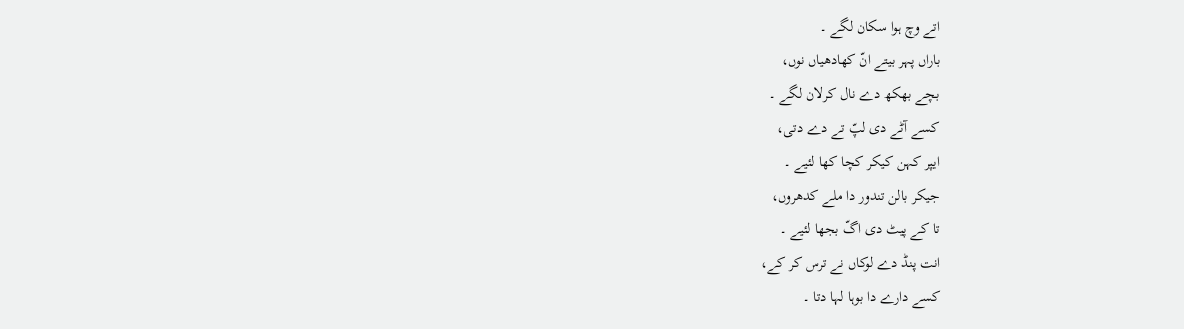اتے وچ ہوا سکان لگے ۔
باراں پہر بیتے انّ کھادھیاں نوں،
بچے بھکھ دے نال کرلان لگے ۔
کسے آٹے دی لپّ تے دے دتی،
ایپر کہن کیکر کچا کھا لئیے ۔
جیکر بالن تندور دا ملے کدھروں،
تا کے پیٹ دی اگّ بجھا لئیے ۔
انت پنڈ دے لوکاں نے ترس کر کے،
کسے دارے دا بوہا لہا دتا ۔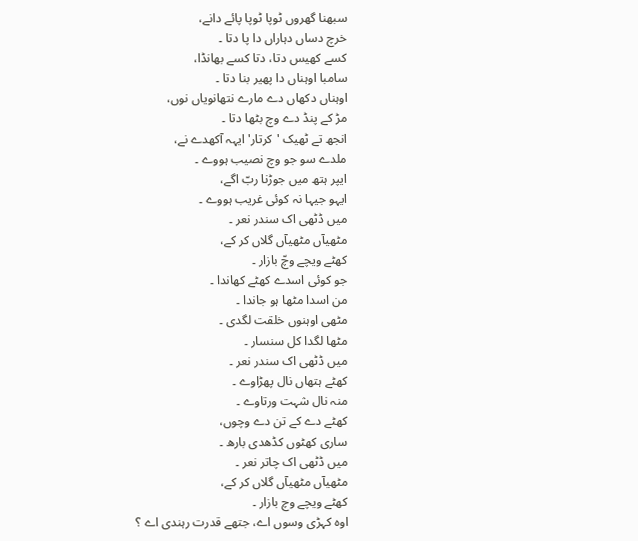سبھنا گھروں ٹوپا ٹوپا پائے دانے،
خرچ دساں دہاراں دا پا دتا ۔
کسے کھیس دتا، دتا کسے بھانڈا،
سامبا اوہناں دا پھیر بنا دتا ۔
اوہناں دکھاں دے مارے نتھانویاں نوں،
مڑ کے پنڈ دے وچ بٹھا دتا ۔
انجھ تے ٹھیک 'کرتار' ایہہ آکھدے نے،
ملدے سو جو وچ نصیب ہووے ۔
ایپر ہتھ میں جوڑنا ربّ اگے،
ایہو جیہا نہ کوئی غریب ہووے ۔
میں ڈٹھی اک سندر نعر ۔
مٹھیآں مٹھیآں گلاں کر کے،
کھٹے ویچے وچّ بازار ۔
جو کوئی اسدے کھٹے کھاندا ۔
من اسدا مٹھا ہو جاندا ۔
مٹھی اوہنوں خلقت لگدی ۔
مٹھا لگدا کل سنسار ۔
میں ڈٹھی اک سندر نعر ۔
کھٹے ہتھاں نال پھڑاوے ۔
منہ نال شہت ورتاوے ۔
کھٹے دے کے تن دے وچوں،
ساری کھٹوں کڈھدی بارھ ۔
میں ڈٹھی اک چاتر نعر ۔
مٹھیآں مٹھیآں گلاں کر کے،
کھٹے ویچے وچ بازار ۔
اوہ کہڑی وسوں اے، جتھے قدرت رہندی اے ؟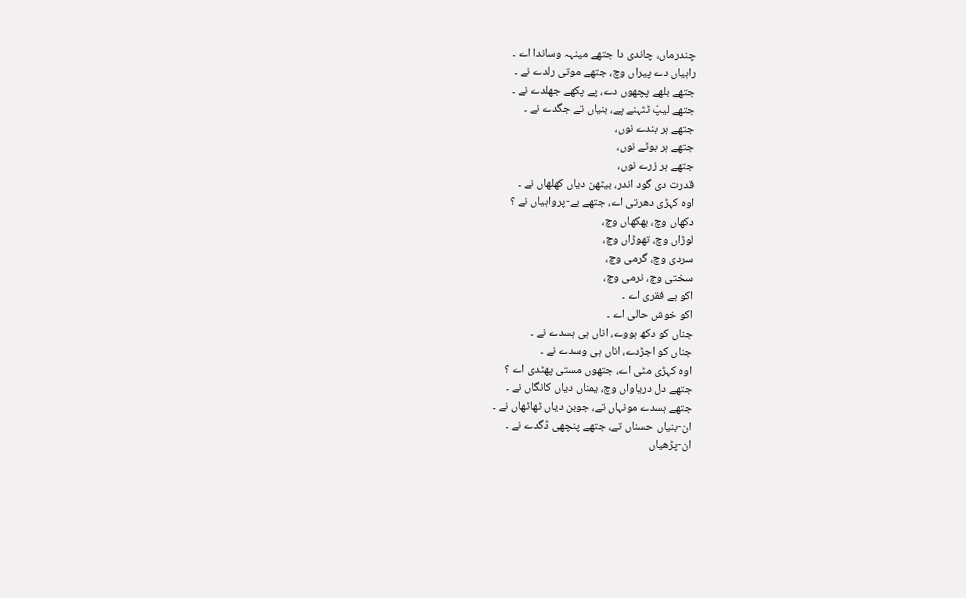چندرماں، چاندی دا جتھے مینہہ وساندا اے ۔
راہیاں دے پیراں وچ، جتھے موتی رلدے نے ۔
جتھے بلھے پچھوں دے، پے پکھے جھلدے نے ۔
جتھے لیپّ ٹٹہنے پے، بنیاں تے جگدے نے ۔
جتھے ہر بندے نوں،
جتھے ہر بوٹے نوں،
جتھے ہر زرے نوں،
قدرت دی گود اندر، بیٹھن دیاں کھلھاں نے ۔
اوہ کہڑی دھرتی اے، جتھے بے-پرواہیاں نے ؟
دکھاں وچ، بھکھاں وچ،
لوڑاں وچ، تھوڑاں وچ،
سردی وچ، گرمی وچ،
سختی وچ، نرمی وچ،
اکو بے فقری اے ۔
اکو خوش حالی اے ۔
جناں کو دکھ ہووے، اناں ہی ہسدے نے ۔
جناں کو اجڑدے، اناں ہی وسدے نے ۔
اوہ کہڑی مٹی اے، جتھوں مستی پھٹدی اے ؟
جتھے دل دریاواں وچ، یمناں دیاں کانگاں نے ۔
جتھے ہسدے مونہاں تے، جوبن دیاں ٹھاٹھاں نے ۔
ان-بنیاں حسناں تے، جتھے پنچھی ڈگدے نے ۔
ان-پڑھیاں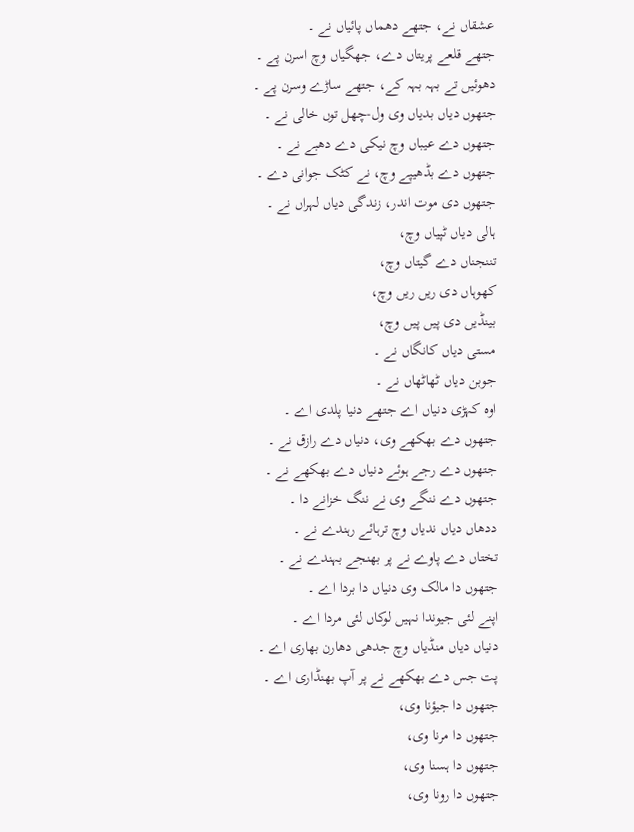عشقاں نے، جتھے دھماں پائیاں نے ۔
جتھے قلعے پریتاں دے، جھگیاں وچ اسرن پے ۔
دھوئیں تے بہہ بہہ کے، جتھے ساڑے وسرن پے ۔
جتھوں دیاں بدیاں وی ول-چھل توں خالی نے ۔
جتھوں دے عیباں وچ نیکی دے دھبے نے ۔
جتھوں دے بڈھیپے وچ، نے کٹک جوانی دے ۔
جتھوں دی موت اندر، زندگی دیاں لہراں نے ۔
ہالی دیاں ٹپیاں وچ،
تننجناں دے گیتاں وچ،
کھوہاں دی ریں ریں وچ،
بینڈیں دی پیں پیں وچ،
مستی دیاں کانگاں نے ۔
جوبن دیاں ٹھاٹھاں نے ۔
اوہ کہڑی دنیاں اے جتھے دنیا پلدی اے ۔
جتھوں دے بھکھے وی، دنیاں دے رازق نے ۔
جتھوں دے رجے ہوئے دنیاں دے بھکھے نے ۔
جتھوں دے ننگے وی نے ننگ خزانے دا ۔
ددھاں دیاں ندیاں وچ ترہائے رہندے نے ۔
تختاں دے پاوے نے پر بھنجے بہندے نے ۔
جتھوں دا مالک وی دنیاں دا بردا اے ۔
اپنے لئی جیوندا نہیں لوکاں لئی مردا اے ۔
دنیاں دیاں منڈیاں وچ جدھی دھارن بھاری اے ۔
پت جس دے بھکھے نے پر آپ بھنڈاری اے ۔
جتھوں دا جیؤنا وی،
جتھوں دا مرنا وی،
جتھوں دا ہسنا وی،
جتھوں دا رونا وی،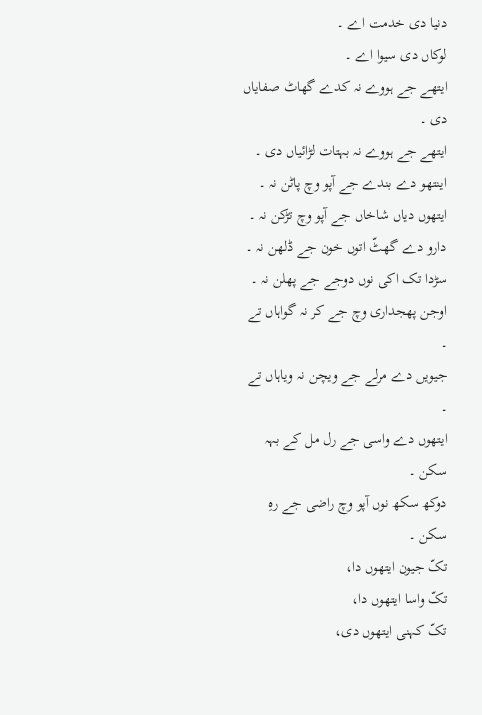دنیا دی خدمت اے ۔
لوکاں دی سیوا اے ۔
ایتھے جے ہووے نہ کدے گھاٹ صفایاں دی ۔
ایتھے جے ہووے نہ بہتات لڑائیاں دی ۔
اینتھو دے بندے جے آپو وچ پاٹن نہ ۔
ایتھوں دیاں شاخاں جے آپو وچ تڑکن نہ ۔
دارو دے گھٹّ اتوں خون جے ڈلھن نہ ۔
سڑدا تک اکی نوں دوجے جے پھلن نہ ۔
اوجن پھجداری وچ جے کر نہ گواہاں تے ۔
جیویں دے مرلے جے ویچن نہ ویاہاں تے ۔
ایتھوں دے واسی جے رل مل کے بہہ سکن ۔
دوکھ سکھ نوں آپو وچ راضی جے رہِ سکن ۔
تکّ جیون ایتھوں دا،
تکّ واسا ایتھوں دا،
تکّ کہنی ایتھوں دی،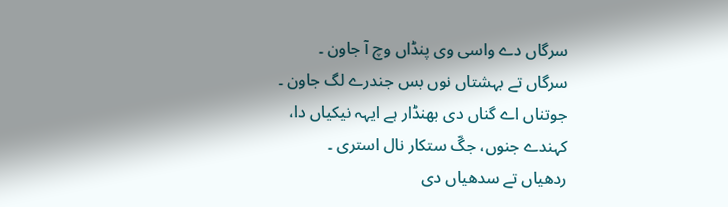سرگاں دے واسی وی پنڈاں وچ آ جاون ۔
سرگاں تے بہشتاں نوں بس جندرے لگ جاون ۔
جوتناں اے گناں دی بھنڈار ہے ایہہ نیکیاں دا،
کہندے جنوں، جگّ ستکار نال استری ۔
ردھیاں تے سدھیاں دی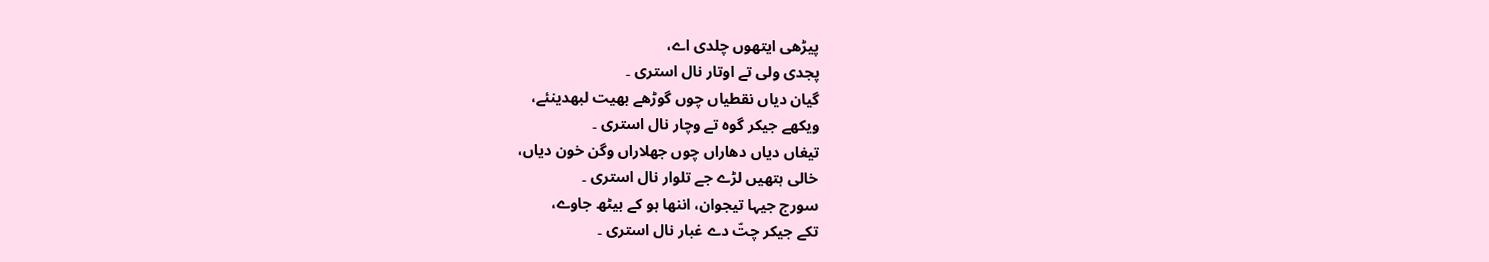پیڑھی ایتھوں چلدی اے،
پجدی ولی تے اوتار نال استری ۔
گیان دیاں نقطیاں چوں گوڑھے بھیت لبھدینئے،
ویکھے جیکر گوہ تے وچار نال استری ۔
تیغاں دیاں دھاراں چوں جھلاراں وگن خون دیاں،
خالی ہتھیں لڑے جے تلوار نال استری ۔
سورج جیہا تیجوان، اننھا ہو کے بیٹھ جاوے،
تکے جیکر چتّ دے غبار نال استری ۔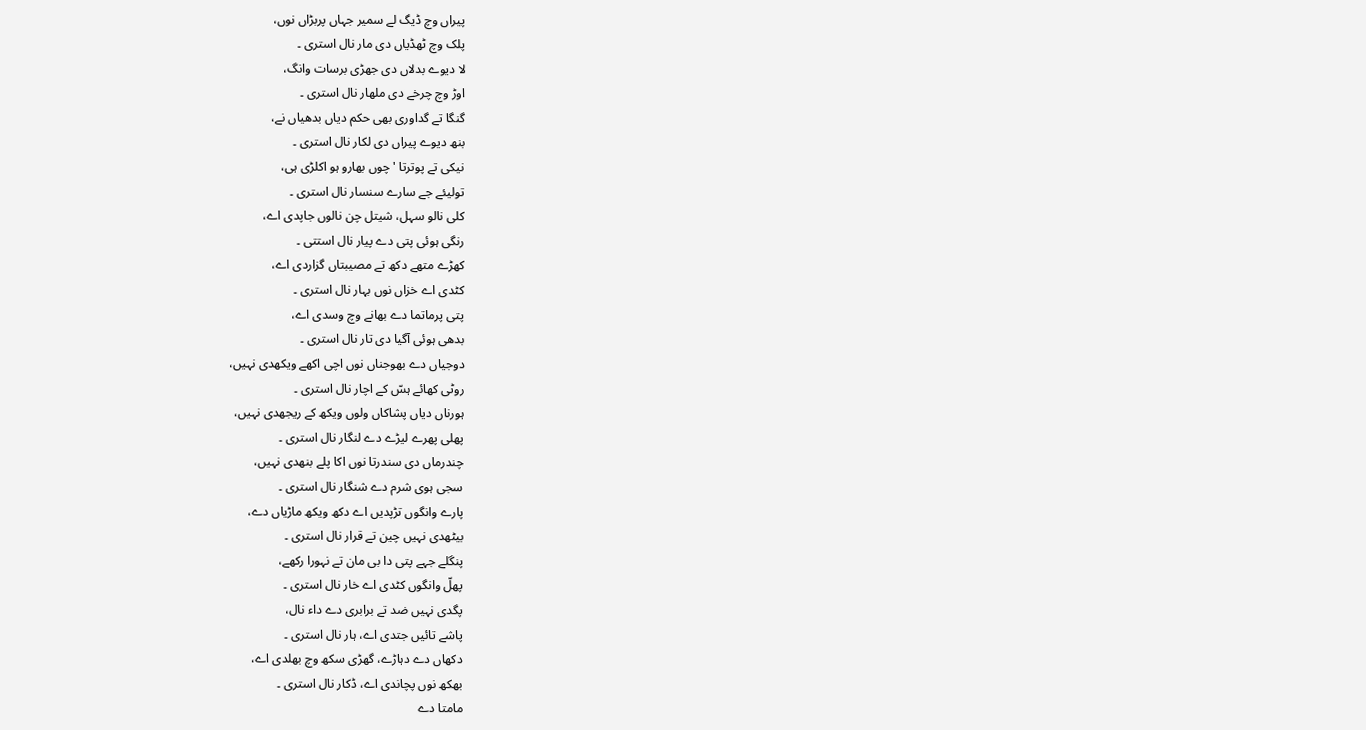پیراں وچ ڈیگ لے سمیر جہاں پربڑاں نوں،
پلک وچ ٹھڈیاں دی مار نال استری ۔
لا دیوے بدلاں دی جھڑی برسات وانگ،
اوڑ وچ چرخے دی ملھار نال استری ۔
گنگا تے گداوری بھی حکم دیاں بدھیاں نے،
بنھ دیوے پیراں دی لکار نال استری ۔
نیکی تے پوترتا 'چوں بھارو ہو اکلڑی ہی،
تولیئے جے سارے سنسار نال استری ۔
کلی نالو سہل، شیتل چن نالوں جاپدی اے،
رنگی ہوئی پتی دے پیار نال استتی ۔
کھڑے متھے دکھ تے مصیبتاں گزاردی اے،
کٹدی اے خزاں نوں بہار نال استری ۔
پتی پرماتما دے بھانے وچ وسدی اے،
بدھی ہوئی آگیا دی تار نال استری ۔
دوجیاں دے بھوجناں نوں اچی اکھے ویکھدی نہیں،
روٹی کھائے ہسّ کے اچار نال استری ۔
ہورناں دیاں پشاکاں ولوں ویکھ کے ریجھدی نہیں،
پھلی پھرے لیڑے دے لنگار نال استری ۔
چندرماں دی سندرتا نوں اکا پلے بنھدی نہیں،
سجی ہوی شرم دے شنگار نال استری ۔
پارے وانگوں تڑپدیں اے دکھ ویکھ ماڑیاں دے،
بیٹھدی نہیں چین تے قرار نال استری ۔
پنگلے جہے پتی دا بی مان تے نہورا رکھے،
پھلّ وانگوں کٹدی اے خار نال استری ۔
پگدی نہیں ضد تے برابری دے داء نال،
پاشے تائیں جتدی اے، ہار نال استری ۔
دکھاں دے دہاڑے، گھڑی سکھ وچ بھلدی اے،
بھکھ نوں پچاندی اے، ڈکار نال استری ۔
مامتا دے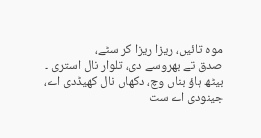موہ تائیں، ریزا ریزا کر سٹے،
صدق تے بھروسے دی، تلوار نال استری ۔
بیٹھ ہاؤ بناں وچ، دکھاں نال کھیڈدی اے،
جینودی اے ست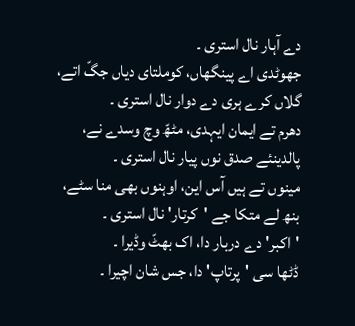دے آہار نال استری ۔
جھوٹدی اے پینگھاں، کوملتای دیاں جگّ اتے،
گلاں کرے ہری دے دوار نال استری ۔
دھرم تے ایمان ایہدی، مٹھّ وچ وسدے نے،
پالدینئے صدق نوں پیار نال استری ۔
مینوں تے ہیں آس این، اوہنوں بھی منا سٹے،
بنھ لے متکا جے 'کرتار' نال استری ۔
'اکبر' دے دربار دا، اک بھٹّ وڈیرا ۔
ڈٹھا سی 'پرتاپ' دا، جس شان اچیرا ۔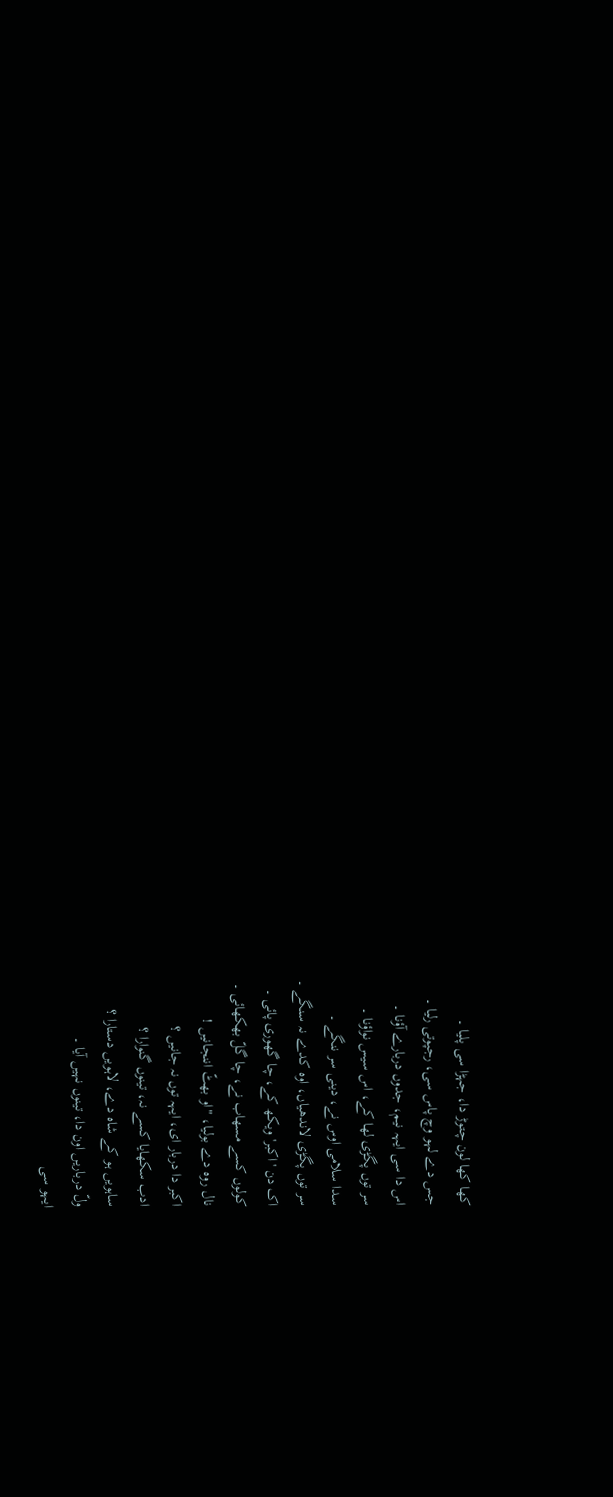کھا کھا لون چتوڑ دا، جہڑا سی پلیا ۔
جس دے لہو وچ پاس سی، رجپوتی رلیا ۔
اس دا سی ایہہ نیم، جدوں دربارے آؤنا ۔
سر توں پگڑی لھا کے، اس سیس نواؤنا ۔
سدا سلامی اوس نے، دینی سر ننگے ۔
سر توں پگڑی لاندھیاں، اوہ کدے نہ سنگے ۔
اک دن 'اکبر' ویکھ کے، چا گھوری پائی ۔
کولوں کسے مسھاب نے، چا گلّ بھکھائی ۔
نال روہ دے بولیا، "او بھٹّ اننجانیں !
اکبر دا دربار ای، ایہہ توں نہ جانیں ؟
ادب سکھایا کسے نہ، تینوں گنوارا ؟
ساہویں ہو کے شاہ دے، لاہویں دستارا ؟
ولّ درباریں اون دا، تینوں نہیں آیا ۔
ایہو سی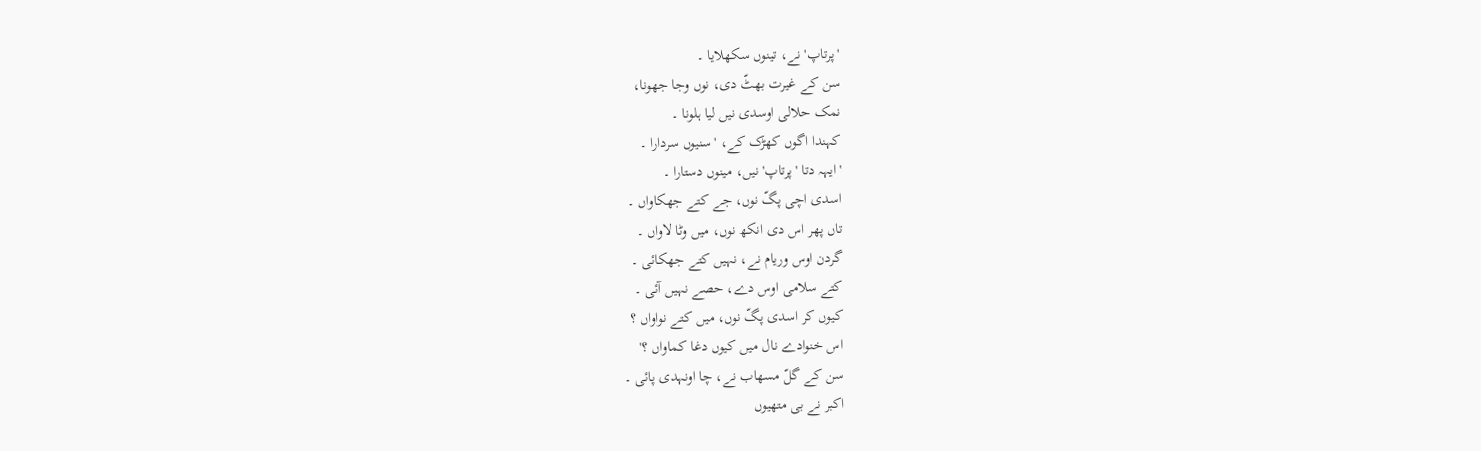'پرتاپ' نے، تینوں سکھلایا ۔
سن کے غیرت بھٹّ دی، نوں وجا جھونا،
نمک حلالی اوسدی نیں لیا ہلونا ۔
کہندا اگوں کھڑک کے، 'سنیوں سردارا ۔
'ایہہ دتا 'پرتاپ' نیں، مینوں دستارا ۔
اسدی اچی پگّ نوں، جے کتے جھکاواں ۔
تاں پھر اس دی انکھ نوں، میں وٹا لاواں ۔
گردن اوس وریام نے، نہیں کتے جھکائی ۔
کتے سلامی اوس دے، حصے نہیں آئی ۔
کیوں کر اسدی پگّ نوں، میں کتے نواواں ؟
اس خنوادے نال میں کیوں دغا کماواں ؟'
سن کے گلّ مسھاب نے، چا اونہدی پائی ۔
اکبر نے بی متھیوں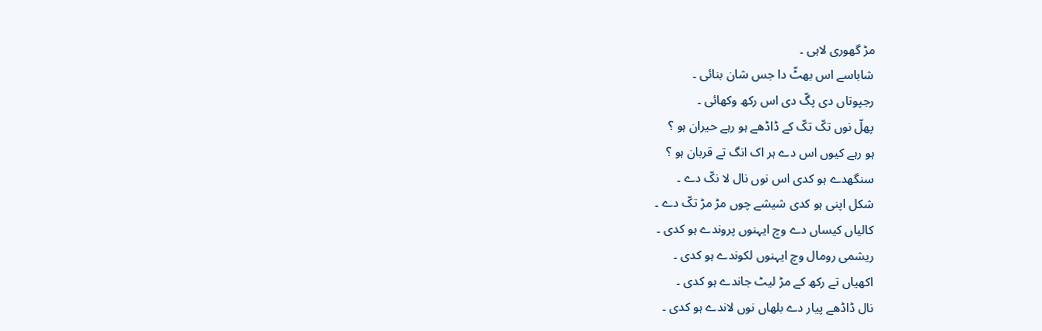مڑ گھوری لاہی ۔
شاباسے اس بھٹّ دا جس شان بنائی ۔
رجپوتاں دی پگّ دی اس رکھ وکھائی ۔
پھلّ نوں تکّ تکّ کے ڈاڈھے ہو رہے حیران ہو ؟
ہو رہے کیوں اس دے ہر اک انگ تے قربان ہو ؟
سنگھدے ہو کدی اس نوں نال لا نکّ دے ۔
شکل اپنی ہو کدی شیشے چوں مڑ مڑ تکّ دے ۔
کالیاں کیساں دے وچ ایہنوں پروندے ہو کدی ۔
ریشمی رومال وچ ایہنوں لکوندے ہو کدی ۔
اکھیاں تے رکھ کے مڑ لیٹ جاندے ہو کدی ۔
نال ڈاڈھے پیار دے بلھاں نوں لاندے ہو کدی ۔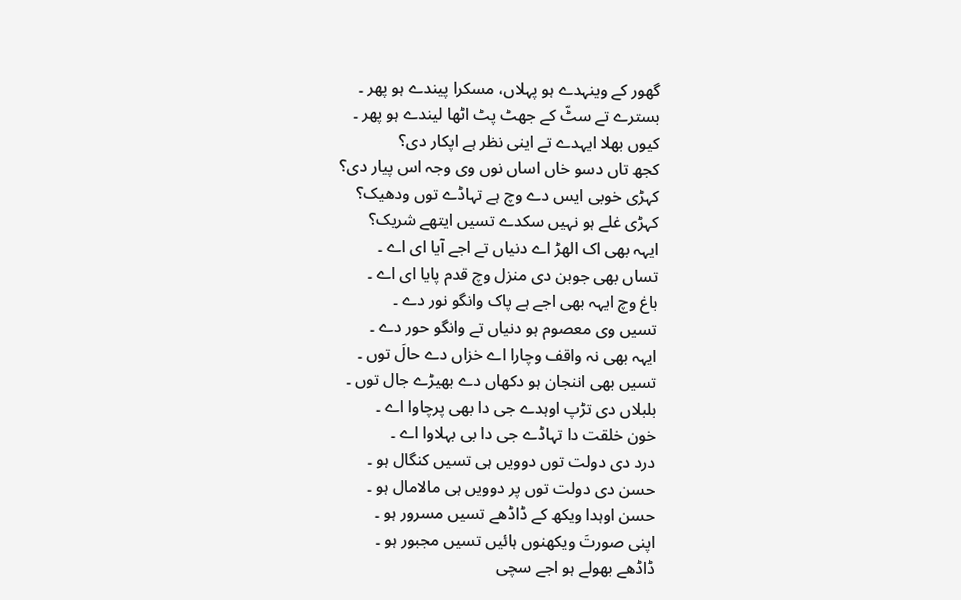گھور کے وینہدے ہو پہلاں، مسکرا پیندے ہو پھر ۔
بسترے تے سٹّ کے جھٹ پٹ اٹھا لیندے ہو پھر ۔
کیوں بھلا ایہدے تے اینی نظر ہے اپکار دی؟
کجھ تاں دسو خاں اساں نوں وی وجہ اس پیار دی؟
کہڑی خوبی ایس دے وچ ہے تہاڈے توں ودھیک؟
کہڑی غلے ہو نہیں سکدے تسیں ایتھے شریک؟
ایہہ بھی اک الھڑ اے دنیاں تے اجے آیا ای اے ۔
تساں بھی جوبن دی منزل وچ قدم پایا ای اے ۔
باغ وچ ایہہ بھی اجے ہے پاک وانگو نور دے ۔
تسیں وی معصوم ہو دنیاں تے وانگو حور دے ۔
ایہہ بھی نہ واقف وچارا اے خزاں دے حالَ توں ۔
تسیں بھی اننجان ہو دکھاں دے بھیڑے جال توں ۔
بلبلاں دی تڑپ اوہدے جی دا بھی پرچاوا اے ۔
خون خلقت دا تہاڈے جی دا بی بہلاوا اے ۔
درد دی دولت توں دوویں ہی تسیں کنگال ہو ۔
حسن دی دولت توں پر دوویں ہی مالامال ہو ۔
حسن اوہدا ویکھ کے ڈاڈھے تسیں مسرور ہو ۔
اپنی صورتَ ویکھنوں ہائیں تسیں مجبور ہو ۔
ڈاڈھے بھولے ہو اجے سچی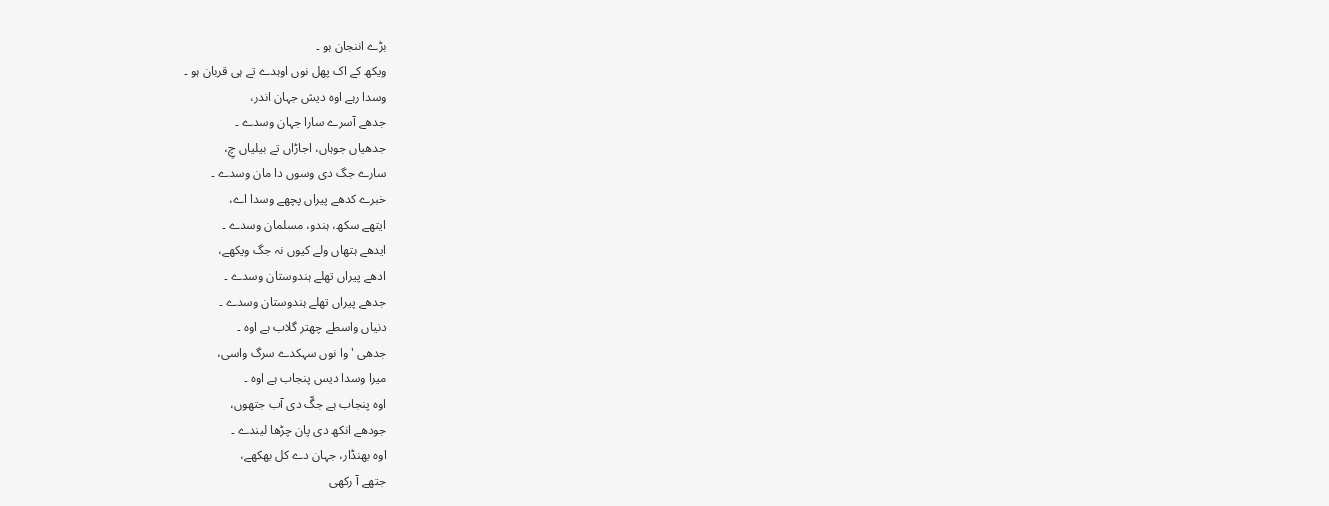بڑے اننجان ہو ۔
ویکھ کے اک پھل نوں اوہدے تے ہی قربان ہو ۔
وسدا رہے اوہ دیش جہان اندر،
جدھے آسرے سارا جہان وسدے ۔
جدھیاں جوہاں، اجاڑاں تے بیلیاں چِ،
سارے جگ دی وسوں دا مان وسدے ۔
خبرے کدھے پیراں پچھے وسدا اے،
ایتھے سکھ، ہندو، مسلمان وسدے ۔
ایدھے ہتھاں ولے کیوں نہ جگ ویکھے،
ادھے پیراں تھلے ہندوستان وسدے ۔
جدھے پیراں تھلے ہندوستان وسدے ۔
دنیاں واسطے چھتر گلاب ہے اوہ ۔
جدھی 'وا نوں سہکدے سرگ واسی،
میرا وسدا دیس پنجاب ہے اوہ ۔
اوہ پنجاب ہے جگّ دی آب جتھوں،
جودھے انکھ دی پان چڑھا لیندے ۔
اوہ بھنڈار، جہان دے کل بھکھے،
جتھے آ رکھی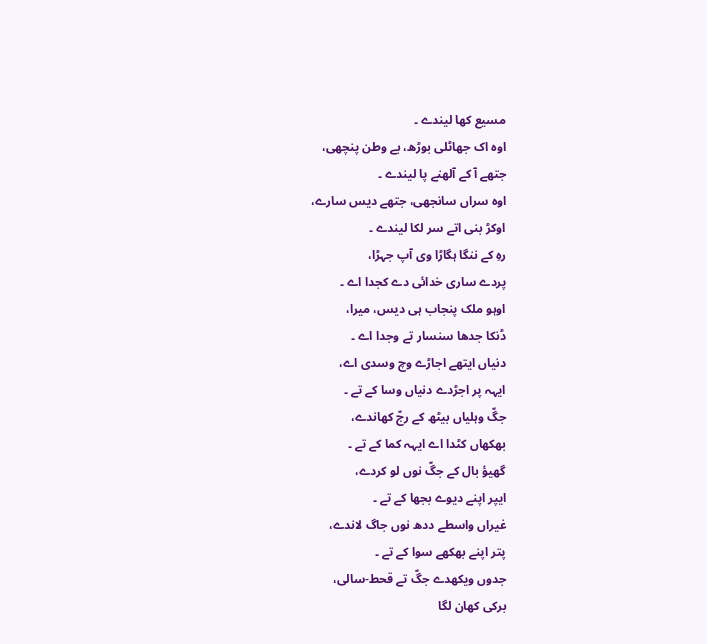مسیع کھا لیندے ۔
اوہ اک جھاٹلی بوڑھ، بے وطن پنچھی،
جتھے آ کے آلھنے پا لیندے ۔
اوہ سراں سانجھی، جتھے دیس سارے،
اوکڑ بنی اتے سر لکا لیندے ۔
رہِ کے ننگا ہگاڑا وی آپ جہڑا،
پردے ساری خدائی دے کجدا اے ۔
اوہو ملک پنجاب ہی دیس، میرا،
ڈنکا جدھا سنسار تے وجدا اے ۔
دنیاں ایتھے اجاڑے وچ وسدی اے،
ایہہ پر اجڑدے دنیاں وسا کے تے ۔
جگّ وہلیاں بیٹھ کے رجّ کھاندے،
بھکھاں کٹدا اے ایہہ کما کے تے ۔
گھیؤ بال کے جگّ نوں لو کردے،
ایپر اپنے دیوے بجھا کے تے ۔
غیراں واسطے ددھ نوں جاگ لاندے،
پتر اپنے بھکھے سوا کے تے ۔
جدوں ویکھدے جگّ تے قحط-سالی،
برکی کھان لگا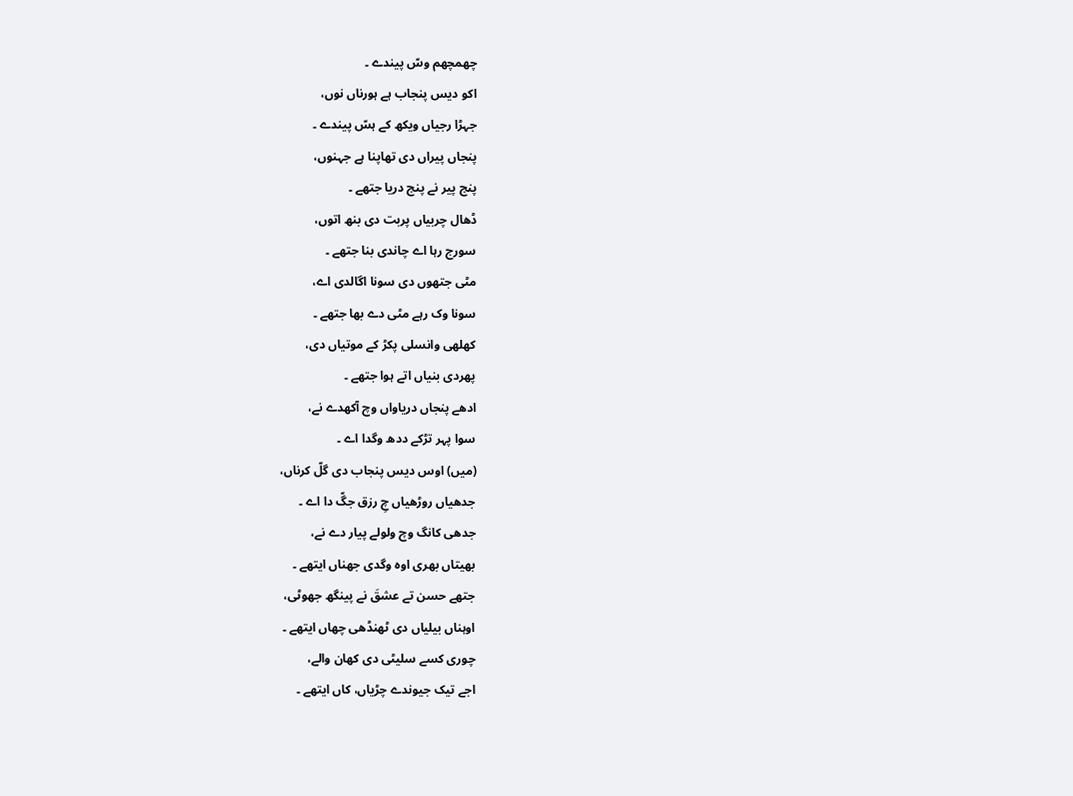چھمچھم وسّ پیندے ۔
اکو دیس پنجاب ہے ہورناں نوں،
جہڑا رجیاں ویکھ کے ہسّ پیندے ۔
پنجاں پیراں دی تھاپنا ہے جہنوں،
پنج پیر نے پنج دریا جتھے ۔
ڈھال چربیاں پربت دی بنھ اتوں،
سورج رہا اے چاندی بنا جتھے ۔
مٹی جتھوں دی سونا اگالدی اے،
سونا وک رہے مٹی دے بھا جتھے ۔
کھلھی وانسلی پکڑ کے موتیاں دی،
پھردی بنیاں اتے ہوا جتھے ۔
ادھے پنجاں دریاواں وچ آکھدے نے،
سوا پہر تڑکے ددھ وگدا اے ۔
(میں) اوس دیس پنجاب دی گلّ کرناں،
جدھیاں روڑھیاں چِ رزق جگّ دا اے ۔
جدھی کانگ وچ ولولے پیار دے نے،
بھیتاں بھری اوہ وگدی جھناں ایتھے ۔
جتھے حسن تے عشقَ نے پینگھ جھوٹی،
اوہناں بیلیاں دی ٹھنڈھی چھاں ایتھے ۔
چوری کسے سلیٹی دی کھان والے،
اجے تیک جیوندے چڑیاں، کاں ایتھے ۔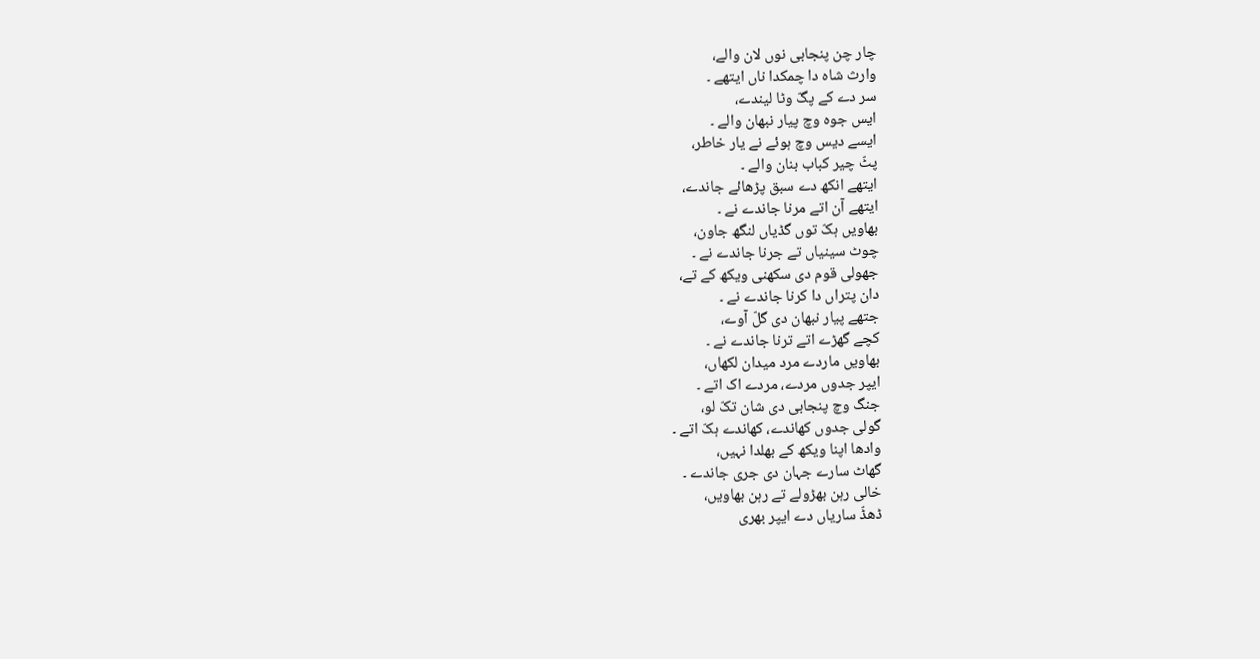چار چن پنجابی نوں لان والے،
وارث شاہ دا چمکدا ناں ایتھے ۔
سر دے کے پگّ وٹا لیندے،
ایس جوہ وچ پیار نبھان والے ۔
ایسے دیس وچ ہوئے نے یار خاطر،
پٹّ چیر کباب بنان والے ۔
ایتھے انکھ دے سبق پڑھائے جاندے،
ایتھے آن اتے مرنا جاندے نے ۔
بھاویں ہکّ توں گڈیاں لنگھ جاون،
چوٹ سینیاں تے جرنا جاندے نے ۔
جھولی قوم دی سکھنی ویکھ کے تے،
دان پتراں دا کرنا جاندے نے ۔
جتھے پیار نبھان دی گلّ آوے،
کچے گھڑے اتے ترنا جاندے نے ۔
بھاویں ماردے مرد میدان لکھاں،
ایپر جدوں مردے، مردے اک اتے ۔
جنگ وچ پنجابی دی شان تکّ لو،
گولی جدوں کھاندے، کھاندے ہکّ اتے ۔
وادھا اپنا ویکھ کے بھلدا نہیں،
گھاٹ سارے جہان دی جری جاندے ۔
خالی رہن بھڑولے تے رہن بھاویں،
ڈھڈّ ساریاں دے ایپر بھری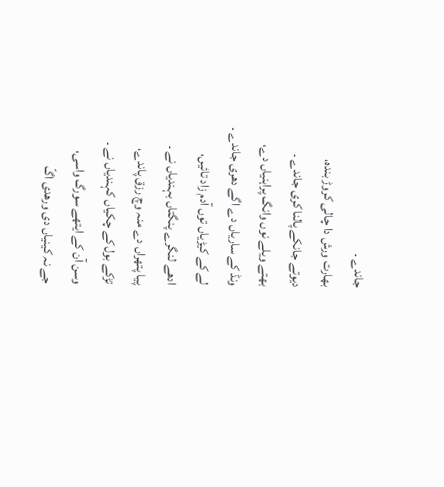جاندے ۔
بھارت ورش دا چالی کروڑ بندہ،
دیوتے جانکے پالنا کری جاندے ۔
بھتے ویلے نوں وانگ پراہنیاں دے،
ونڈ کے ساریاں دے اگے دھری جاندے ۔
لے کے کیڑیاں توں آدم زاد تائیں،
ادھے لنگرے پنگتاں بہندیاں نے ۔
پیا پتھراں دے منہ وچ رزق پاندے،
تڑکے بول کے چکیاں کہندیاں نے ۔
وسن آن کے ایتھے سورگ واسی،
جے نہ کینیاں دی ورھدی اگّ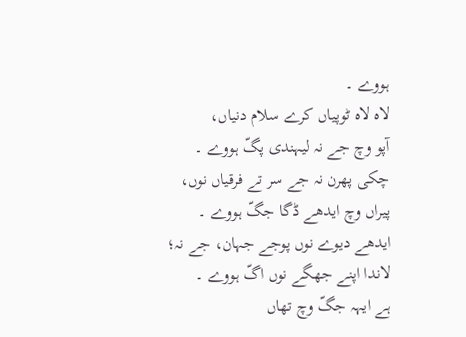ہووے ۔
لاہ لاہ ٹوپیاں کرے سلام دنیاں،
آپو وچ جے نہ لیہندی پگّ ہووے ۔
چکی پھرن نہ جے سر تے فرقیاں نوں،
پیراں وچ ایدھے ڈگا جگّ ہووے ۔
ایدھے دیوے نوں پوجے جہان، جے نہ؛
لاندا اپنے جھگے نوں اگّ ہووے ۔
ہے ایہہ جگّ وچ تھاں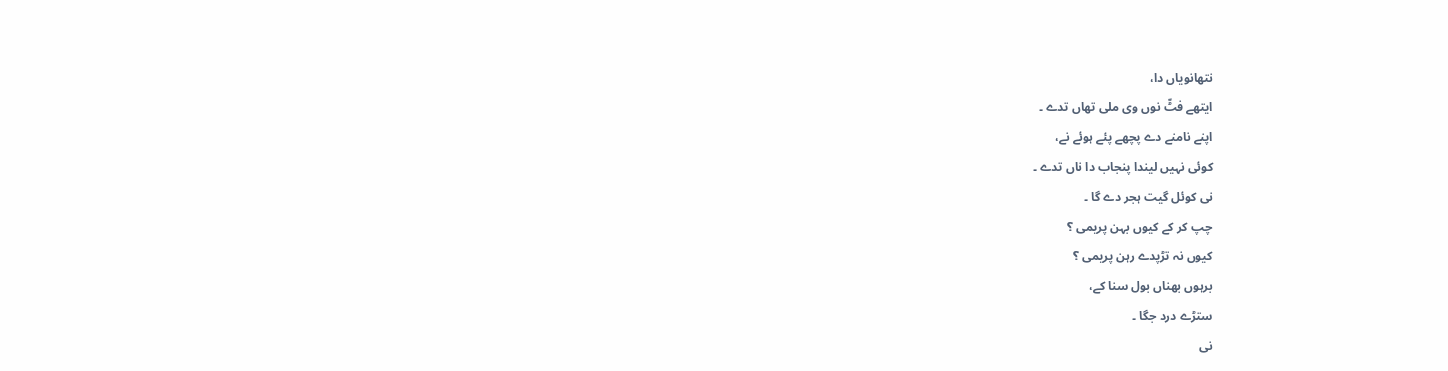نتھانویاں دا،
ایتھے فٹّ نوں وی ملی تھاں تدے ۔
اپنے نامنے دے پچھے پئے ہوئے نے،
کوئی نہیں لیندا پنجاب دا ناں تدے ۔
نی کوئل گیت ہجر دے گا ۔
چپ کر کے کیوں بہن پریمی ؟
کیوں نہ تڑپدے رہن پریمی ؟
برہوں بھناں بول سنا کے،
ستڑے درد جگا ۔
نی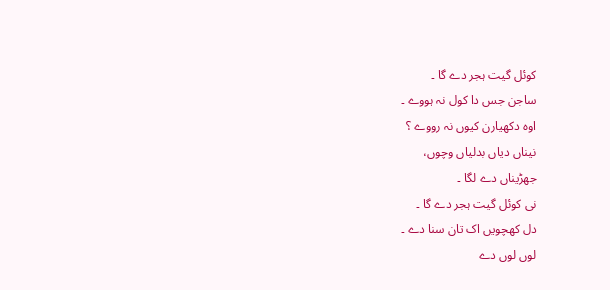کوئل گیت ہجر دے گا ۔
ساجن جس دا کول نہ ہووے ۔
اوہ دکھیارن کیوں نہ رووے ؟
نیناں دیاں بدلیاں وچوں،
جھڑیناں دے لگا ۔
نی کوئل گیت ہجر دے گا ۔
دل کھچویں اک تان سنا دے ۔
لوں لوں دے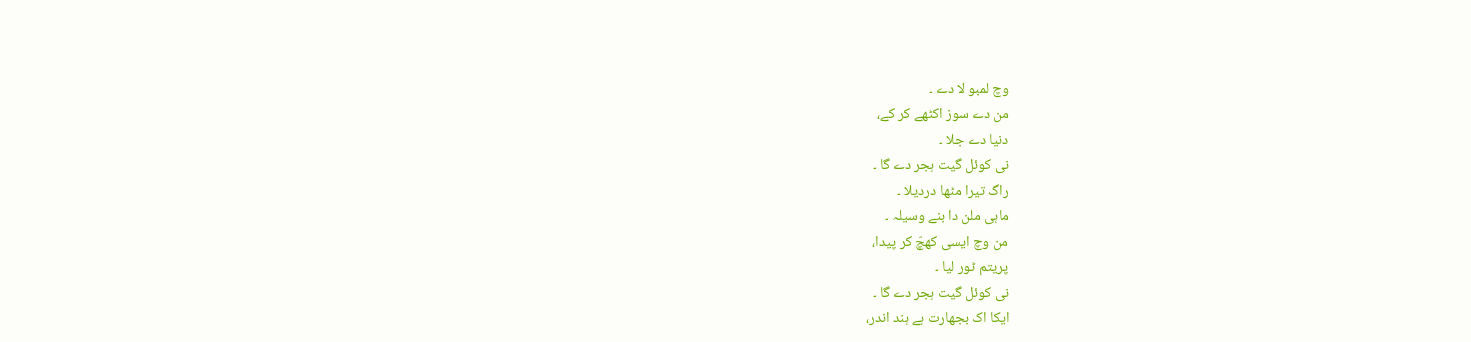وچ لمبو لا دے ۔
من دے سوز اکٹھے کر کے،
دنیا دے جلا ۔
نی کوئل گیت ہجر دے گا ۔
راگ تیرا مٹھا دردیلا ۔
ماہی ملن دا بنے وسیلہ ۔
من وچ ایسی کھچّ کر پیدا،
پریتم ٹور لیا ۔
نی کوئل گیت ہجر دے گا ۔
ایکا اک بجھارت ہے ہند اندر،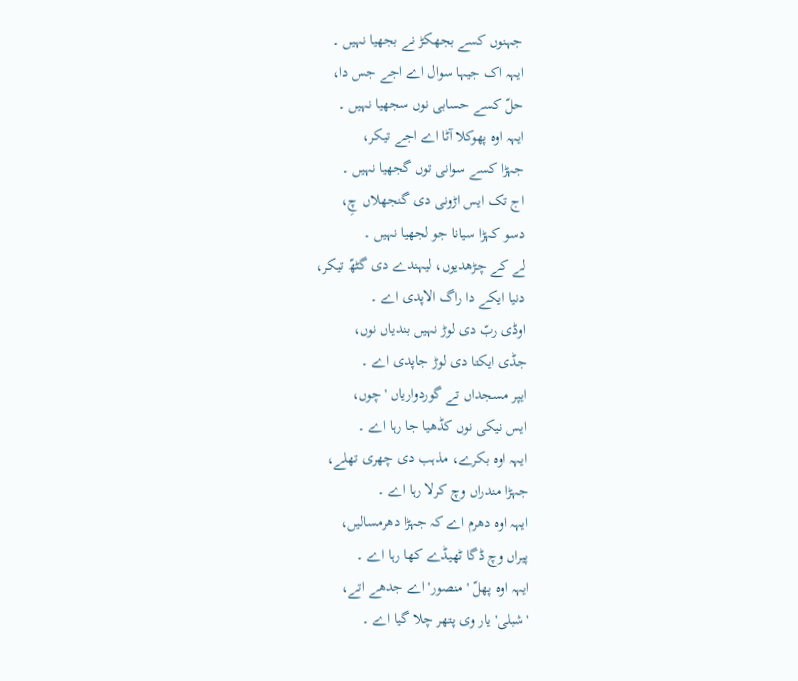جہنوں کسے بجھکڑ نے بجھیا نہیں ۔
ایہہ اک جیہا سوال اے اجے جس دا،
حلّ کسے حسابی نوں سجھیا نہیں ۔
ایہہ اوہ پھوکلا آٹا اے اجے تیکر،
جہڑا کسے سوانی توں گجھیا نہیں ۔
اج تک ایس اڑونی دی گنجھلاں چِ،
دسو کہڑا سیانا جو لجھیا نہیں ۔
لے کے چڑھدیوں، لیہندے دی گٹھّ تیکر،
دنیا ایکے دا راگ الاپدی اے ۔
اوڈی ربّ دی لوڑ نہیں بندیاں نوں،
جڈی ایکتا دی لوڑ جاپدی اے ۔
ایپر مسجداں تے گوردواریاں 'چوں،
ایس نیکی نوں کڈھیا جا رہا اے ۔
ایہہ اوہ بکرے، مذہب دی چھری تھلے،
جہڑا مندراں وچ کرلا رہا اے ۔
ایہہ اوہ دھرم اے کہ جہڑا دھرمسالیں،
پیراں وچ ڈگا ٹھیڈے کھا رہا اے ۔
ایہہ اوہ پھلّ 'منصور' اے جدھے اتے،
'شبلی' یار وی پتھر چلا گیا اے ۔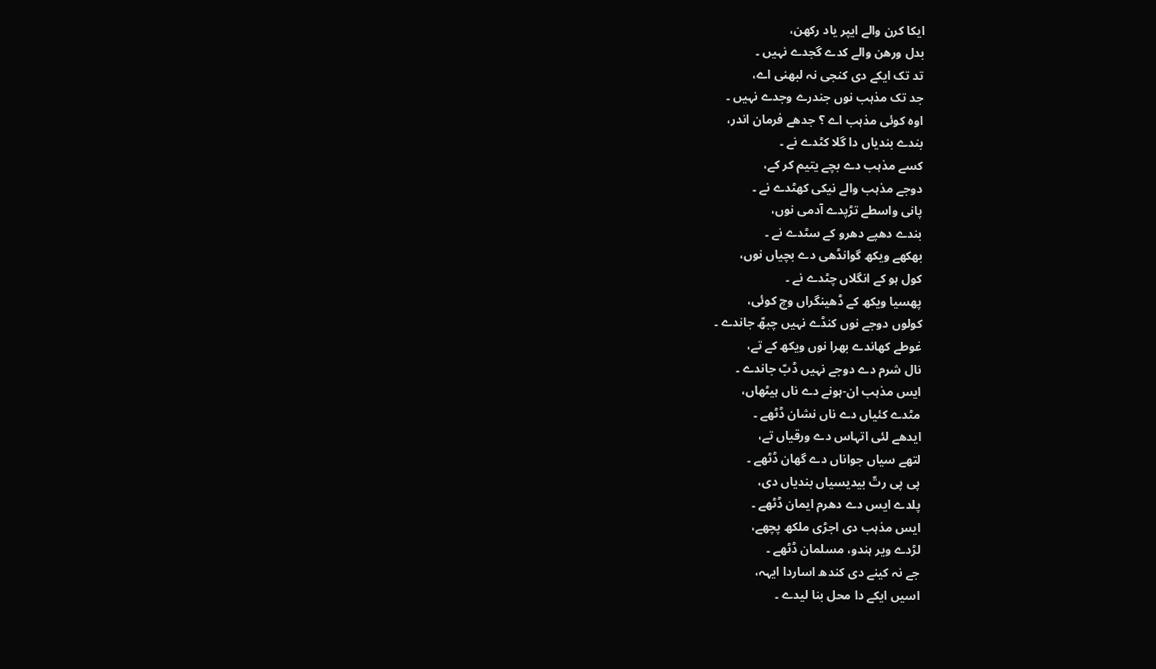ایکا کرن والے ایپر یاد رکھن،
بدل ورھن والے کدے گجدے نہیں ۔
تد تک ایکے دی کنجی نہ لبھنی اے،
جد تک مذہب نوں جندرے وجدے نہیں ۔
اوہ کوئی مذہب اے ؟ جدھے فرمان اندر،
بندے بندیاں دا گلا کٹدے نے ۔
کسے مذہب دے بچے یتیم کر کے،
دوجے مذہب والے نیکی کھٹدے نے ۔
پانی واسطے تڑپدے آدمی نوں،
بندے دھپے دھرو کے سٹدے نے ۔
بھکھے ویکھ گوانڈھی دے بچیاں نوں،
کول ہو کے انگلاں چٹدے نے ۔
پھسیا ویکھ کے ڈھینگراں وچ کوئی،
کولوں دوجے نوں کنڈے نہیں چبھّ جاندے ۔
غوطے کھاندے بھرا نوں ویکھ کے تے،
نال شرم دے دوجے نہیں ڈبّ جاندے ۔
ایس مذہب ان-ہونے دے ناں ہیٹھاں،
مٹدے کئیاں دے ناں نشان ڈٹھے ۔
ایدھے لئی اتہاس دے ورقیاں تے،
لتھے سیاں جواناں دے گھان ڈٹھے ۔
پی پی رتّ بیدیسیاں بندیاں دی،
پلدے ایس دے دھرم ایمان ڈٹھے ۔
ایس مذہب دی اجڑی ملکھ پچھے،
لڑدے ویر ہندو، مسلمان ڈٹھے ۔
جے نہ کینے دی کندھ اساردا ایہہ،
اسیں ایکے دا محل بنا لیدے ۔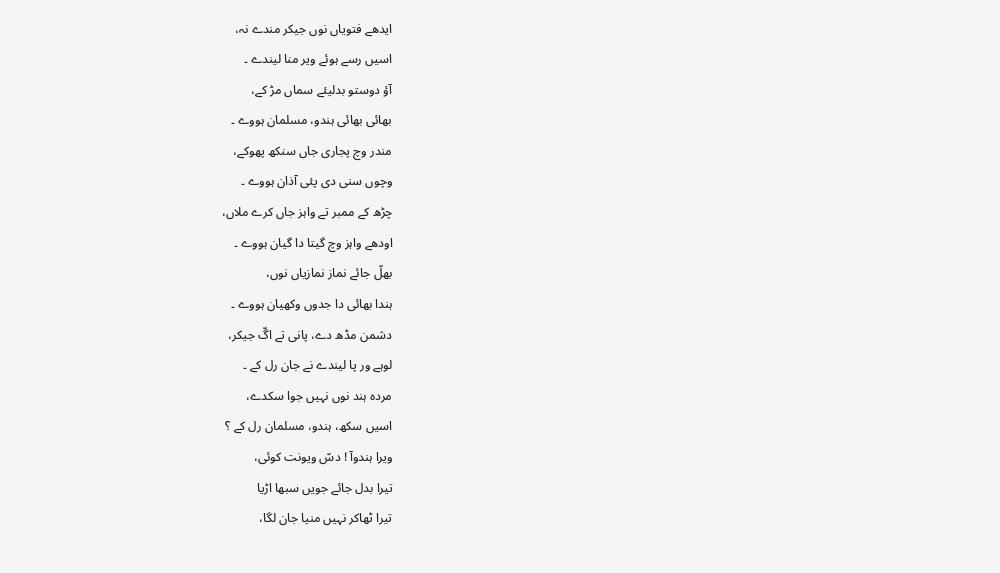ایدھے فتویاں نوں جیکر مندے نہ،
اسیں رسے ہوئے ویر منا لیندے ۔
آؤ دوستو بدلیئے سماں مڑ کے،
بھائی بھائی ہندو، مسلمان ہووے ۔
مندر وچ پجاری جاں سنکھ پھوکے،
وچوں سنی دی پئی آذان ہووے ۔
چڑھ کے ممبر تے واہز جاں کرے ملاں،
اودھے واہز وچ گیتا دا گیان ہووے ۔
بھلّ جائے نماز نمازیاں نوں،
ہندا بھائی دا جدوں وکھیان ہووے ۔
دشمن مڈھ دے، پانی تے اگّ جیکر،
لوہے ور پا لیندے نے جان رل کے ۔
مردہ ہند نوں نہیں جوا سکدے،
اسیں سکھ، ہندو، مسلمان رل کے ؟
ویرا ہندوآ ! دسّ ویونت کوئی،
تیرا بدل جائے جویں سبھا اڑیا
تیرا ٹھاکر نہیں منیا جان لگا،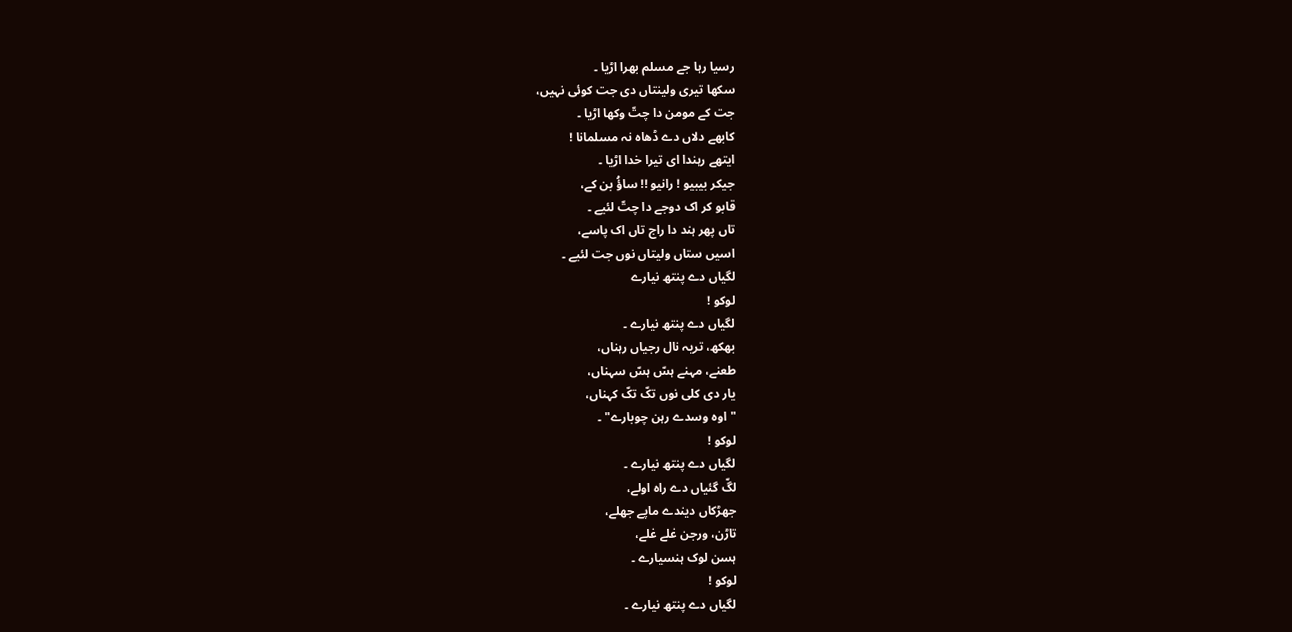رسیا رہا جے مسلم بھرا اڑیا ۔
سکھا تیری ولینتاں دی جت کوئی نہیں،
جت کے مومن دا چتّ وکھا اڑیا ۔
کابھے دلاں دے ڈھاہ نہ مسلمانا !
ایتھے رہندا ای تیرا خدا اڑیا ۔
جیکر بیبیو ! رانیو !! ساؤُ بن کے،
قابو کر اک دوجے دا چتّ لئیے ۔
تاں پھر ہند دا راج تاں اک پاسے،
اسیں ستاں ولیتاں نوں جت لئیے ۔
لگیاں دے پنتھ نیارے
لوکو !
لگیاں دے پنتھ نیارے ۔
بھکھ، تریہ نال رجیاں رہناں،
طعنے، مہنے ہسّ ہسّ سہناں،
یار دی کلی نوں تکّ تکّ کہناں،
"اوہ وسدے رہن چوبارے" ۔
لوکو !
لگیاں دے پنتھ نیارے ۔
لگّ گئیاں دے راہ اولے،
جھڑکاں دیندے ماپے جھلے،
تاڑن، ورجن غلے غلے،
ہسن لوک ہنسیارے ۔
لوکو !
لگیاں دے پنتھ نیارے ۔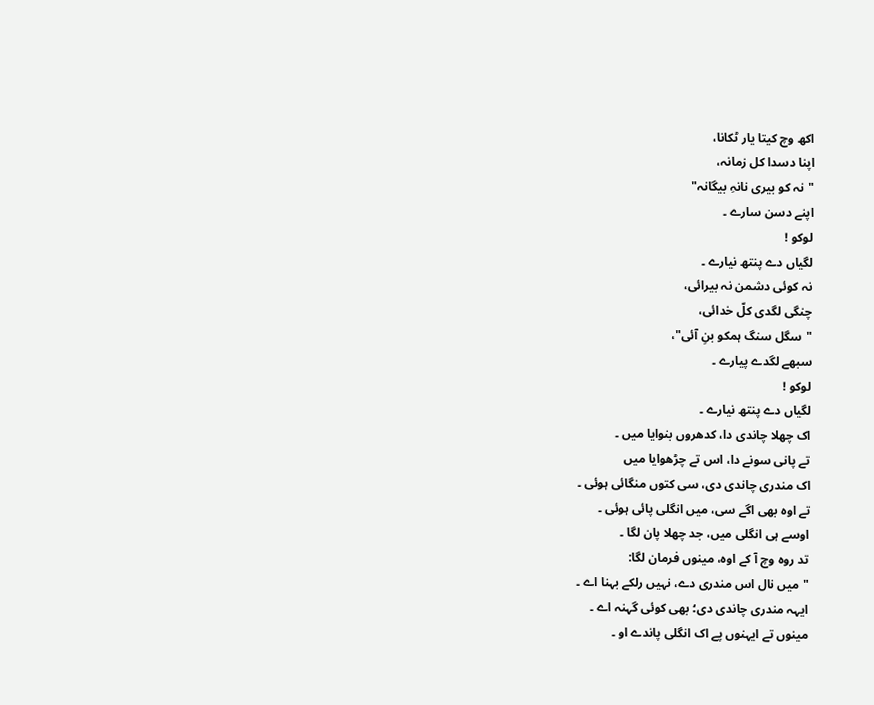اکھ وچ کیتا یار ٹکانا،
اپنا دسدا کل زمانہ،
"نہ کو بیری نانہِ بیگانہ"
اپنے دسن سارے ۔
لوکو !
لگیاں دے پنتھ نیارے ۔
نہ کوئی دشمن نہ بیرائی،
چنگی لگدی کلّ خدائی،
"سگل سنگ ہمکو بنِ آئی"،
سبھے لگدے پیارے ۔
لوکو !
لگیاں دے پنتھ نیارے ۔
اک چھلا چاندی دا، کدھروں بنوایا میں ۔
تے پانی سونے دا، اس تے چڑھوایا میں
اک مندری چاندی دی، سی کتوں منگائی ہوئی ۔
تے اوہ بھی اگے سی، میں انگلی پائی ہوئی ۔
اوسے ہی انگلی میں، جد چھلا پان لگا ۔
تد روہ وچ آ کے اوہ، مینوں فرمان لگا:
"میں نال اس مندری دے، نہیں رلکے بہنا اے ۔
ایہہ مندری چاندی دی؛ بھی کوئی گہنہ اے ۔
مینوں تے ایہنوں پے اک انگلی پاندے او ۔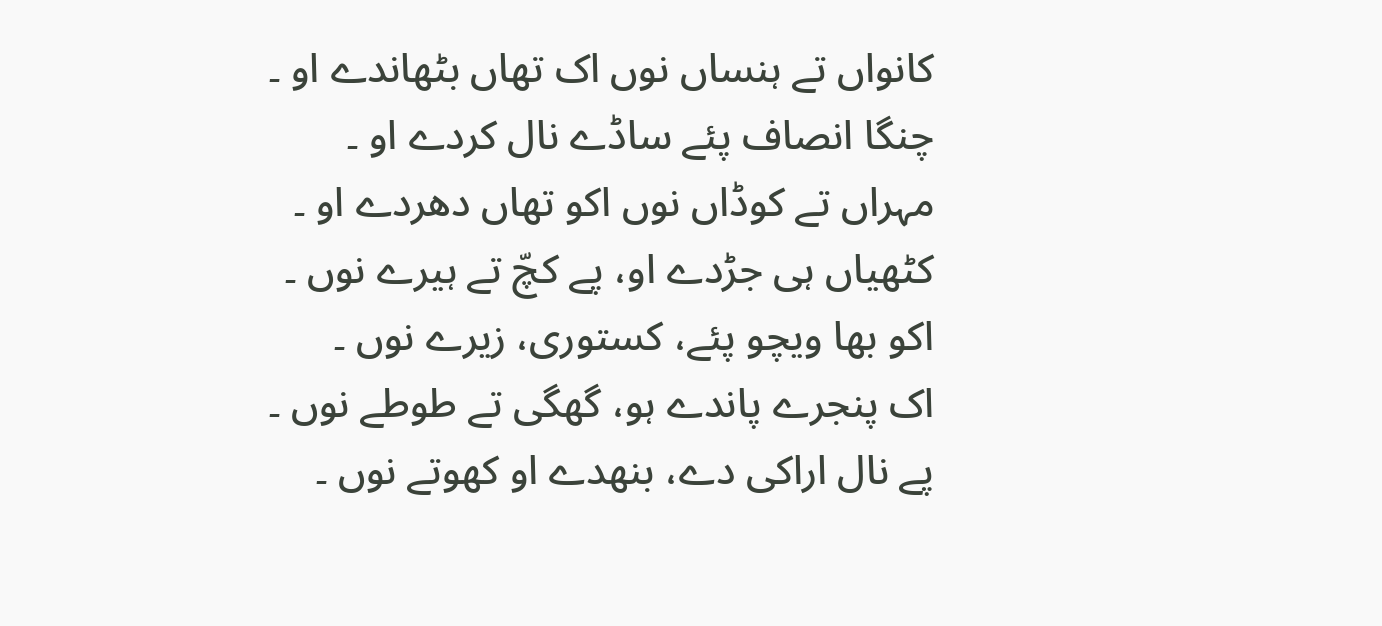کانواں تے ہنساں نوں اک تھاں بٹھاندے او ۔
چنگا انصاف پئے ساڈے نال کردے او ۔
مہراں تے کوڈاں نوں اکو تھاں دھردے او ۔
کٹھیاں ہی جڑدے او، پے کچّ تے ہیرے نوں ۔
اکو بھا ویچو پئے، کستوری، زیرے نوں ۔
اک پنجرے پاندے ہو، گھگی تے طوطے نوں ۔
پے نال اراکی دے، بنھدے او کھوتے نوں ۔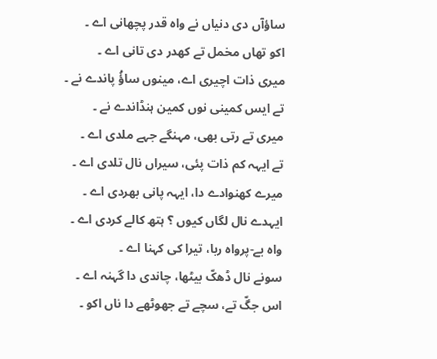ساؤآں دی دنیاں نے واہ قدر پچھانی اے ۔
اکو تھاں مخمل تے کھدر دی تانی اے ۔
میری ذات اچیری اے، مینوں ساؤُ پاندے نے ۔
تے ایس کمینی نوں کمین ہنڈاندے نے ۔
میری تے رتی بھی، مہنگے جہے ملدی اے ۔
تے ایہہ کم ذات پئی، سیراں نال تلدی اے ۔
میرے کھنوادے دا، ایہہ پانی بھردی اے ۔
ایہدے نال لگاں کیوں ؟ ہتھ کالے کردی اے ۔
واہ بے-پرواہ ربا، تیرا کی کہنا اے ۔
سونے نال ڈھکّ بیٹھا، چاندی دا گہنہ اے ۔
اس جگّ تے، سچے تے جھوٹھے دا ناں اکو ۔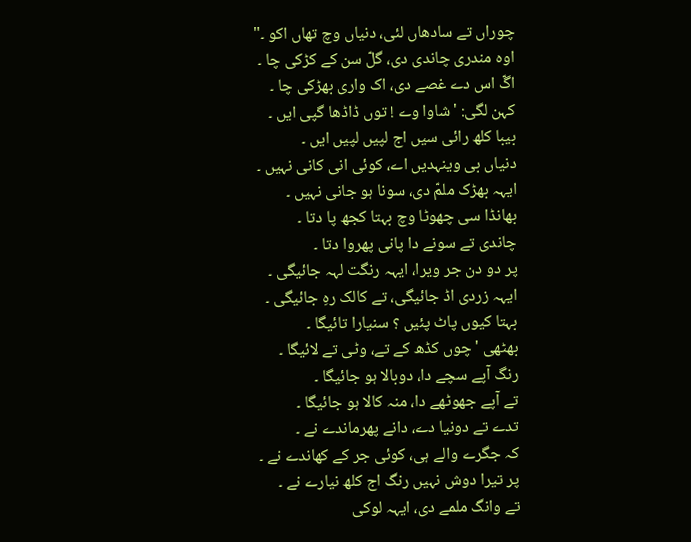چوراں تے سادھاں لئی، دنیاں وچ تھاں اکو ۔"
اوہ مندری چاندی دی، گلّ سن کے کڑکی چا ۔
اگّ اس دے غصے دی، اک واری بھڑکی چا ۔
کہن لگی: 'شاوا وے ! توں ڈاڈھا گپی ایں ۔
بیبا کلھ رائی سیں اج لپیں لپیں ایں ۔
دنیاں بی وینہدیں اے، کوئی انی کانی نہیں ۔
ایہہ بھڑک ملمّ دی، سونا ہو جانی نہیں ۔
بھانڈا سی چھوٹا وچ بہتا کجھ پا دتا ۔
چاندی تے سونے دا پانی پھروا دتا ۔
پر دو دن جر ویرا، ایہہ رنگت لہہ جائیگی ۔
ایہہ زردی اڈ جائیگی، تے کالک رہِ جائیگی ۔
بہتا کیوں پاٹ پئیں ؟ سنیارا تائیگا ۔
بھٹھی 'چوں کڈھ کے تے، وٹی تے لائیگا ۔
رنگ آپے سچے دا، دوبالا ہو جائیگا ۔
تے آپے جھوٹھے دا، منہ کالا ہو جائیگا ۔
تدے تے دونیا دے، دانے پھرماندے نے ۔
کہ جگرے والے ہی، کوئی جر کے کھاندے نے ۔
پر تیرا دوش نہیں رنگ اج کلھ نیارے نے ۔
تے وانگ ملمے دی، ایہہ لوکی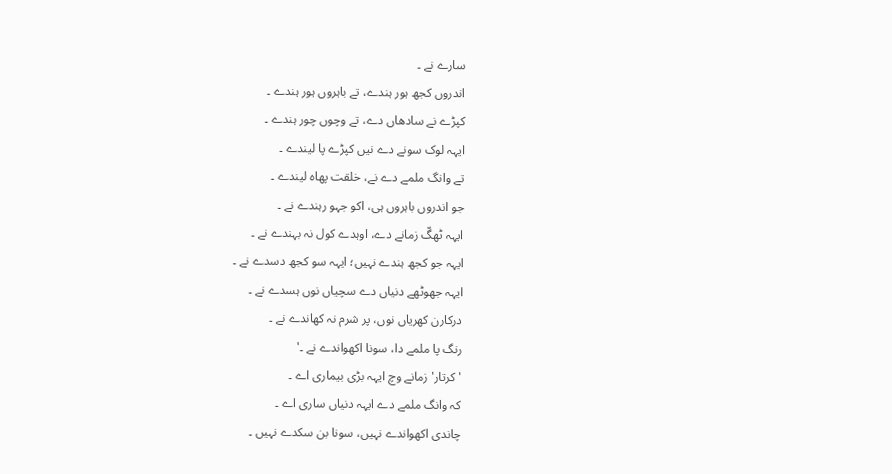سارے نے ۔
اندروں کجھ ہور ہندے، تے باہروں ہور ہندے ۔
کپڑے نے سادھاں دے، تے وچوں چور ہندے ۔
ایہہ لوک سونے دے نیں کپڑے پا لیندے ۔
تے وانگ ملمے دے نے، خلقت پھاہ لیندے ۔
جو اندروں باہروں ہی، اکو جہو رہندے نے ۔
ایہہ ٹھگّ زمانے دے، اوہدے کول نہ بہندے نے ۔
ایہہ جو کجھ ہندے نہیں؛ ایہہ سو کجھ دسدے نے ۔
ایہہ جھوٹھے دنیاں دے سچیاں نوں ہسدے نے ۔
درکارن کھریاں نوں، پر شرم نہ کھاندے نے ۔
رنگ پا ملمے دا، سونا اکھواندے نے ۔'
'کرتار' زمانے وچ ایہہ بڑی بیماری اے ۔
کہ وانگ ملمے دے ایہہ دنیاں ساری اے ۔
چاندی اکھواندے نہیں، سونا بن سکدے نہیں ۔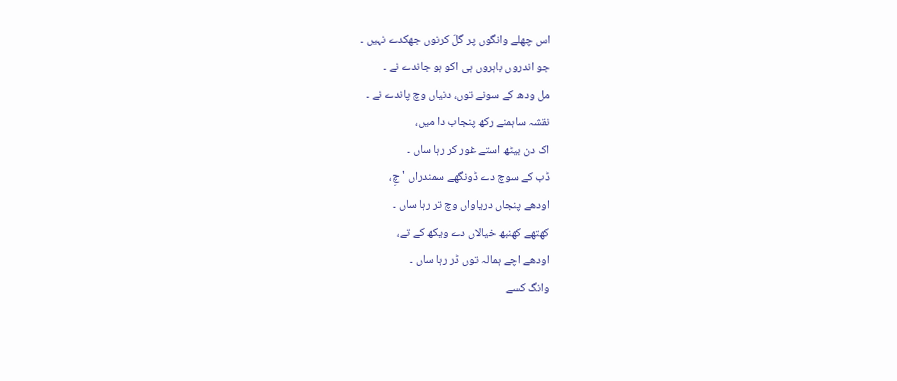اس چھلے وانگوں پر گلّ کرنوں جھکدے نہیں ۔
جو اندروں باہروں ہی اکو ہو جاندے نے ۔
مل ودھ کے سونے توں، دنیاں وچ پاندے نے ۔
نقشہ ساہمنے رکھ پنجاب دا میں،
اک دن بیٹھ استے غور کر رہا ساں ۔
ڈب کے سوچ دے ڈونگھے سمندراں 'چِ،
اودھے پنجاں دریاواں وچ تر رہا ساں ۔
کھتھے کھنبھ خیالاں دے ویکھ کے تے،
اودھے اچے ہمالہ توں ڈر رہا ساں ۔
وانگ کسے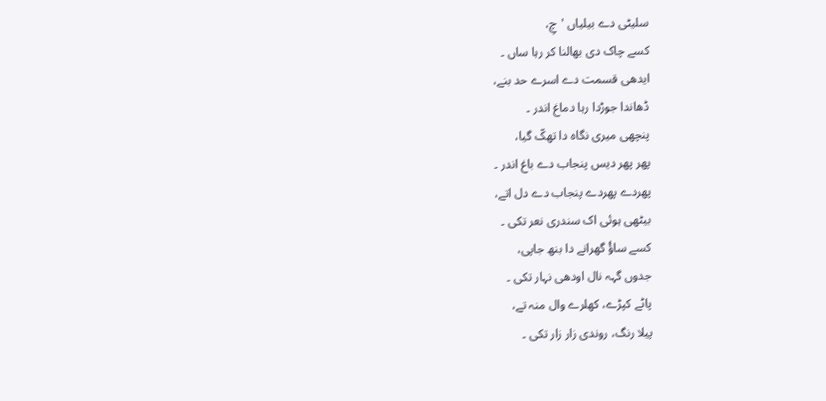سلیٹی دے بیلیاں 'چِ،
کسے چاک دی بھالنا کر رہا ساں ۔
ایدھی قسمت دے اسرے حد بنے،
ڈھاندا جوڑدا رہا دماغ اندر ۔
پنچھی میری نگاہ دا تھکّ گیا،
پھر پھر دیس پنجاب دے باغ اندر ۔
پھردے پھردے پنجاب دے دل اتے،
بیٹھی ہوئی اک سندری نعر تکی ۔
کسے ساؤُ گھرانے دا بنھ جاپی،
جدوں گہہ نال اودھی نہار تکی ۔
پاٹے کپڑے، کھلرے وال منہ تے،
پیلا رنگ، روندی زار زار تکی ۔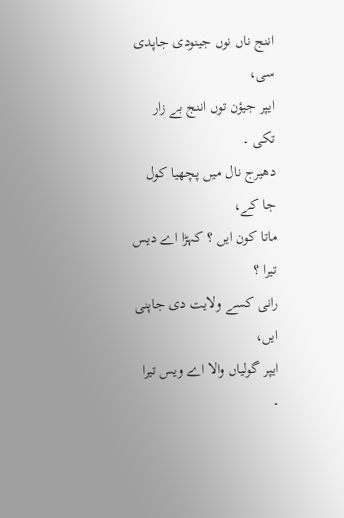اننج ناں نوں جینودی جاپدی سی،
ایپر جیؤن توں اننج بے زار تکی ۔
دھیرج نال میں پچھیا کول جا کے،
ماتا کون ایں ؟ کہڑا اے دیس تیرا ؟
رانی کسے ولایت دی جاپنی ایں،
ایپر گولیاں والا اے ویس تیرا ۔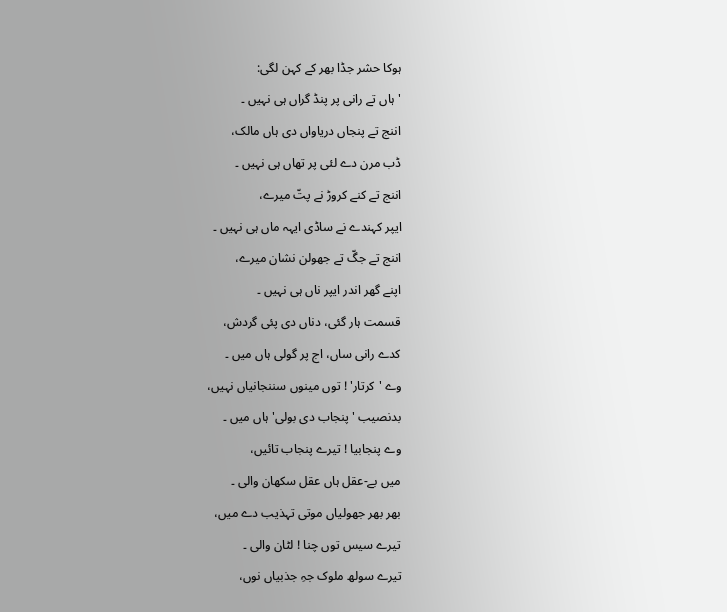ہوکا حشر جڈا بھر کے کہن لگی:
'ہاں تے رانی پر پنڈ گراں ہی نہیں ۔
اننج تے پنجاں دریاواں دی ہاں مالک،
ڈب مرن دے لئی پر تھاں ہی نہیں ۔
اننج تے کنے کروڑ نے پتّ میرے،
ایپر کہندے نے ساڈی ایہہ ماں ہی نہیں ۔
اننج تے جگّ تے جھولن نشان میرے،
اپنے گھر اندر ایپر ناں ہی نہیں ۔
قسمت ہار گئی، دناں دی پئی گردش،
کدے رانی ساں، اج پر گولی ہاں میں ۔
وے 'کرتار' ! توں مینوں سننجانیاں نہیں،
بدنصیب 'پنجاب دی بولی' ہاں میں ۔
وے پنجابیا ! تیرے پنجاب تائیں،
میں بے-عقل ہاں عقل سکھان والی ۔
بھر بھر جھولیاں موتی تہذیب دے میں،
تیرے سیس توں چنا ! لٹان والی ۔
تیرے سولھ ملوک جہِ جذبیاں نوں،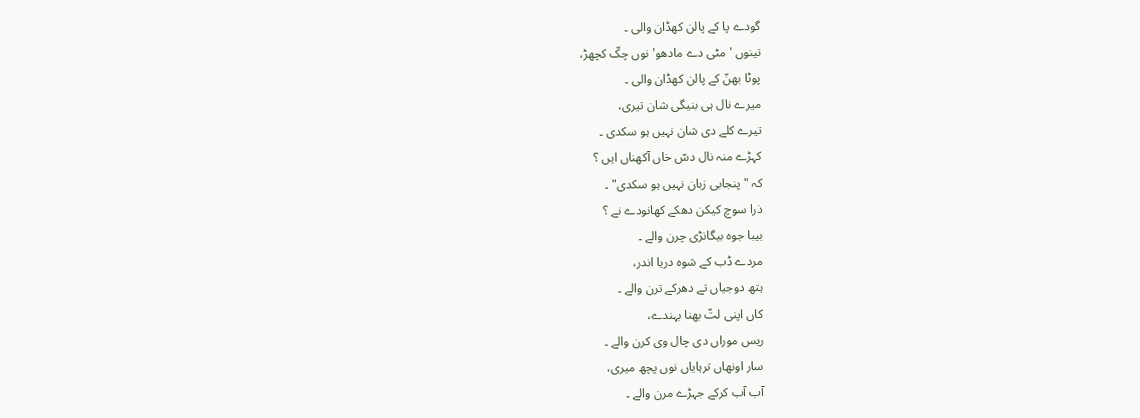گودے پا کے پالن کھڈان والی ۔
تینوں 'مٹی دے مادھو' نوں چکّ کچھڑ،
پوٹا بھنّ کے پالن کھڈان والی ۔
میرے نال ہی بنیگی شان تیری،
تیرے کلے دی شان نہیں ہو سکدی ۔
کہڑے منہ نال دسّ خاں آکھناں ایں ؟
کہ "پنجابی زبان نہیں ہو سکدی" ۔
ذرا سوچ کیکن دھکے کھانودے نے ؟
بیبا جوہ بیگانڑی چرن والے ۔
مردے ڈب کے شوہ دریا اندر،
ہتھ دوجیاں تے دھرکے ترن والے ۔
کاں اپنی لتّ بھنا بہندے،
ریس موراں دی چال وی کرن والے ۔
سار اونھاں ترہایاں نوں پچھ میری،
آب آب کرکے جہڑے مرن والے ۔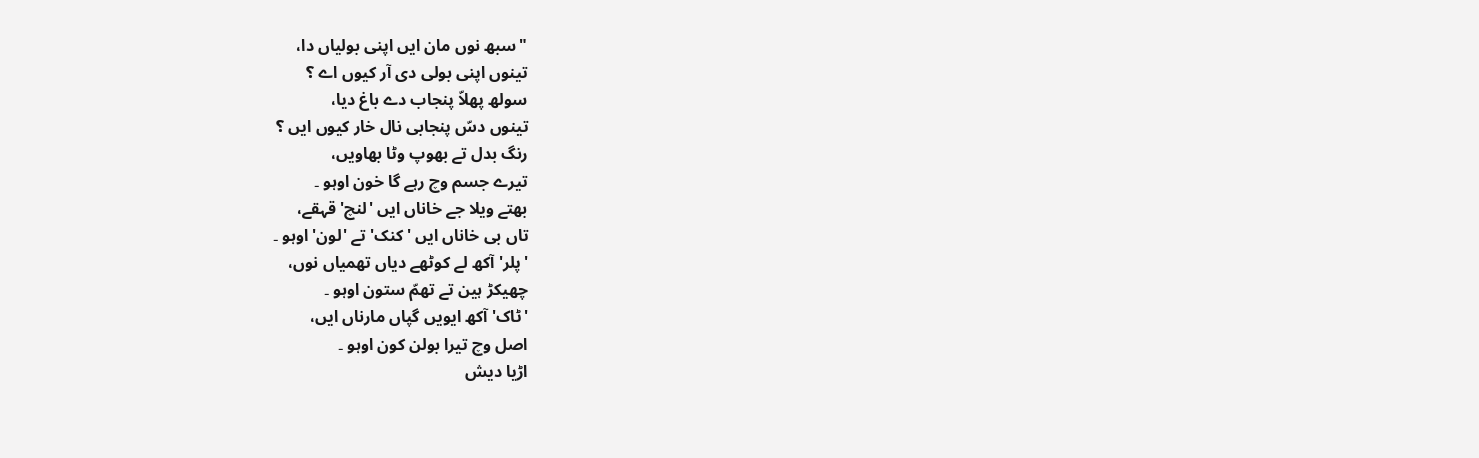"سبھ نوں مان ایں اپنی بولیاں دا،
تینوں اپنی بولی دی آر کیوں اے ؟
سولھ پھلاّ پنجاب دے باغ دیا،
تینوں دسّ پنجابی نال خار کیوں ایں ؟
رنگ بدل تے بھوپ وٹا بھاویں،
تیرے جسم وچ رہے گا خون اوہو ۔
بھتے ویلا جے خاناں ایں 'لنچ' قہقے،
تاں بی خاناں ایں 'کنک' تے 'لون' اوہو ۔
'پلر' آکھ لے کوٹھے دیاں تھمیاں نوں،
چھیکڑ ہین تے تھمّ ستون اوہو ۔
'ٹاک' آکھ ایویں گپاں مارناں ایں،
اصل وچ تیرا بولن کون اوہو ۔
اڑیا دیش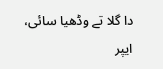دا گلا تے وڈھیا سائی،
ایپر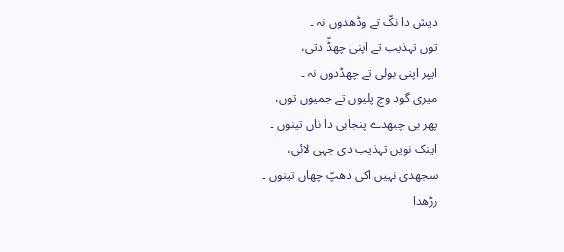دیش دا نکّ تے وڈھدوں نہ ۔
توں تہذیب تے اپنی چھڈّ دتی،
ایپر اپنی بولی تے چھڈدوں نہ ۔
میری گود وچ پلیوں تے جمیوں توں،
پھر بی چبھدے پنجابی دا ناں تینوں ۔
اینک نویں تہذیب دی جہی لائی،
سجھدی نہیں اکی دھپّ چھاں تینوں ۔
رڑھدا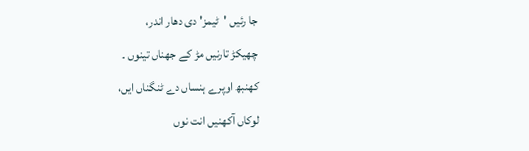جا رئیں 'ٹیمز' دی دھار اندر،
چھیکڑ تارنیں مڑ کے جھناں تینوں ۔
کھنبھ اوپرے ہنساں دے ٹنگناں ایں،
لوکاں آکھنیں انت نوں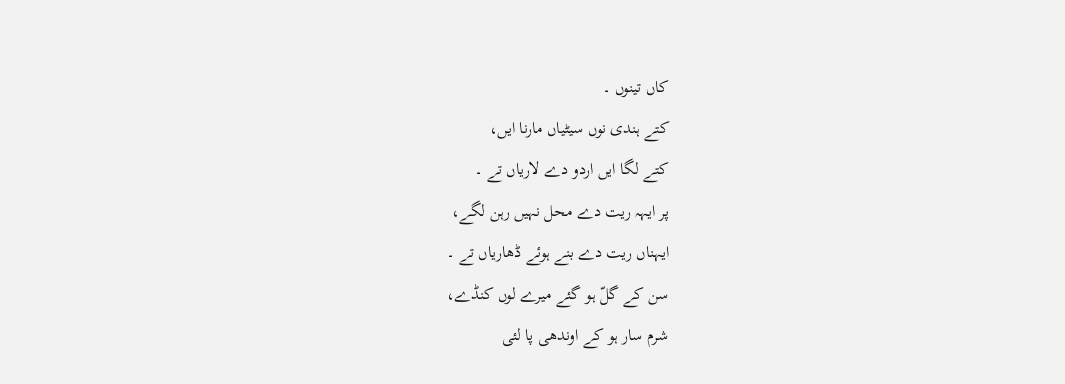کاں تینوں ۔
کتے ہندی نوں سیٹیاں مارنا ایں،
کتے لگا ایں اردو دے لاریاں تے ۔
پر ایہہ ریت دے محل نہیں رہن لگے،
ایہناں ریت دے بنے ہوئے ڈھاریاں تے ۔
سن کے گلّ ہو گئے میرے لوں کنڈے،
شرم سار ہو کے اوندھی پا لئی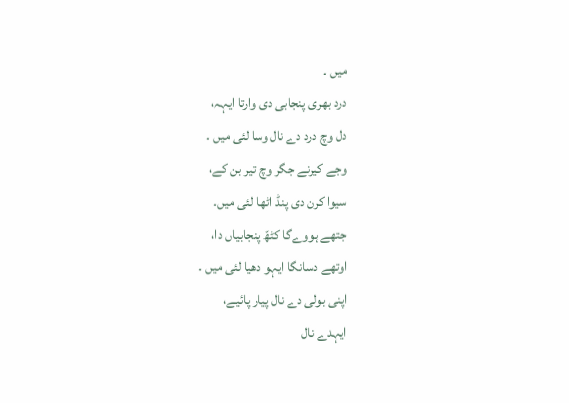میں ۔
درد بھری پنجابی دی وارتا ایہہ،
دل وچ درد دے نال وسا لئی میں ۔
وجے کیرنے جگر وچ تیر بن کے،
سیوا کرن دی پنڈ اٹھا لئی میں۔
جتھے ہووےگا کٹھّ پنجابیاں دا،
اوتھے دسانگا ایہو دھیا لئی میں ۔
اپنی بولی دے نال پیار پائیے،
ایہدے نال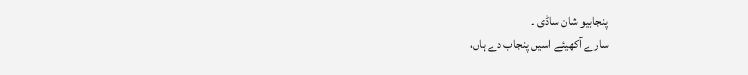پنجابیو شان ساڈی ۔
سارے آکھیئے اسیں پنجاب دے ہاں،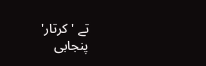تے 'کرتار' پنجابی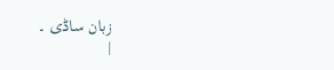زبان ساڈی ۔
|